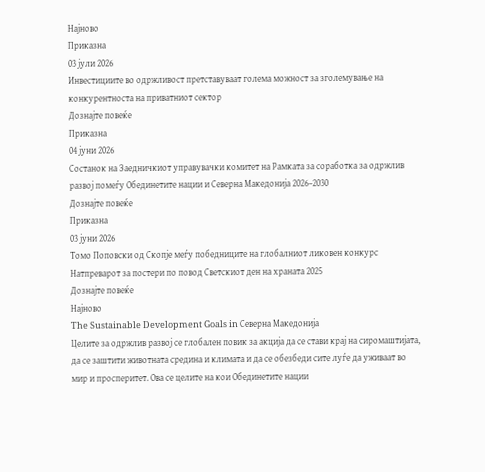Најново
Приказна
03 јули 2026
Инвестициите во одржливост претставуваат голема можност за зголемување на конкурентноста на приватниот сектор
Дознајте повеќе
Приказна
04 јуни 2026
Состанок на Заедничкиот управувачки комитет на Рамката за соработка за одржлив развој помеѓу Обединетите нации и Северна Македонија 2026–2030
Дознајте повеќе
Приказна
03 јуни 2026
Томо Поповски од Скопје меѓу победниците на глобалниот ликовен конкурс Натпреварот за постери по повод Светскиот ден на храната 2025
Дознајте повеќе
Најново
The Sustainable Development Goals in Северна Македонија
Целите за одржлив развој се глобален повик за акција да се стави крај на сиромаштијата, да се заштити животната средина и климата и да се обезбеди сите луѓе да уживаат во мир и просперитет. Ова се целите на кои Обединетите нации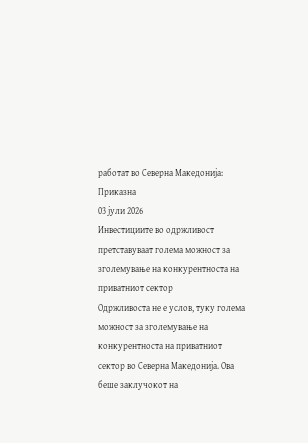работат во Северна Македонија:
Приказна
03 јули 2026
Инвестициите во одржливост претставуваат голема можност за зголемување на конкурентноста на приватниот сектор
Одржливоста не е услов, туку голема можност за зголемување на конкурентноста на приватниот сектор во Северна Македонија. Ова беше заклучокот на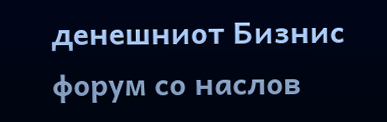денешниот Бизнис форум со наслов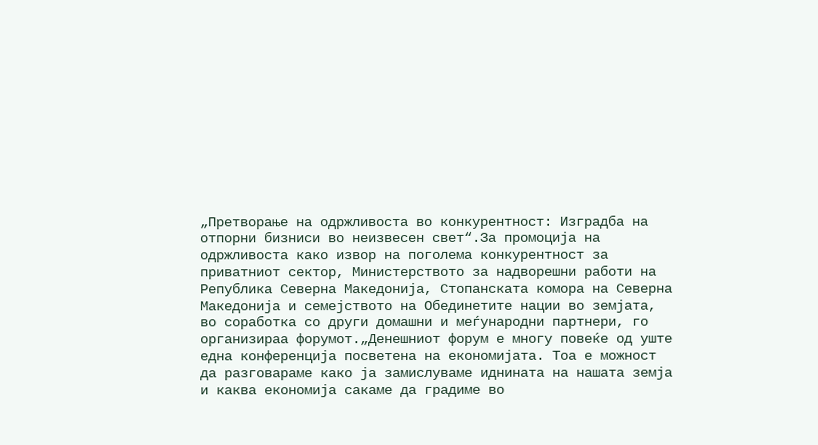„Претворање на одржливоста во конкурентност: Изградба на отпорни бизниси во неизвесен свет“.За промоција на одржливоста како извор на поголема конкурентност за приватниот сектор, Министерството за надворешни работи на Република Северна Македонија, Стопанската комора на Северна Македонија и семејството на Обединетите нации во земјата, во соработка со други домашни и меѓународни партнери, го организираа форумот.„Денешниот форум е многу повеќе од уште една конференција посветена на економијата. Тоа е можност да разговараме како ја замислуваме иднината на нашата земја и каква економија сакаме да градиме во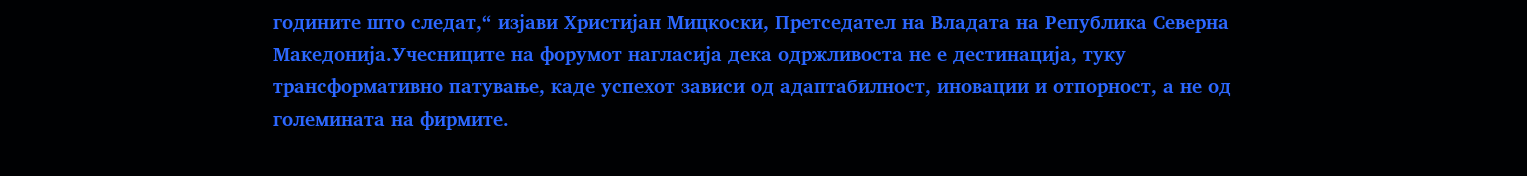годините што следат,“ изјави Христијан Мицкоски, Претседател на Владата на Република Северна Македонија.Учесниците на форумот нагласија дека одржливоста не е дестинација, туку трансформативно патување, каде успехот зависи од адаптабилност, иновации и отпорност, а не од големината на фирмите.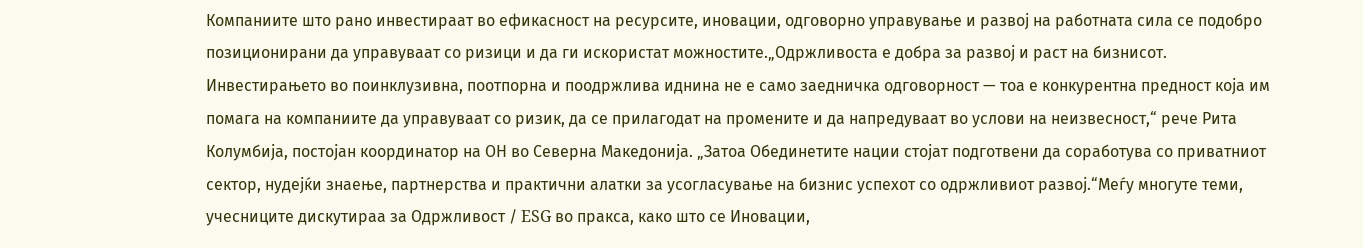Компаниите што рано инвестираат во ефикасност на ресурсите, иновации, одговорно управување и развој на работната сила се подобро позиционирани да управуваат со ризици и да ги искористат можностите.„Одржливоста е добра за развој и раст на бизнисот. Инвестирањето во поинклузивна, поотпорна и поодржлива иднина не е само заедничка одговорност — тоа е конкурентна предност која им помага на компаниите да управуваат со ризик, да се прилагодат на промените и да напредуваат во услови на неизвесност,“ рече Рита Колумбија, постојан координатор на ОН во Северна Македонија. „Затоа Обединетите нации стојат подготвени да соработува со приватниот сектор, нудејќи знаење, партнерства и практични алатки за усогласување на бизнис успехот со одржливиот развој.“Меѓу многуте теми, учесниците дискутираа за Одржливост / ESG во пракса, како што се Иновации,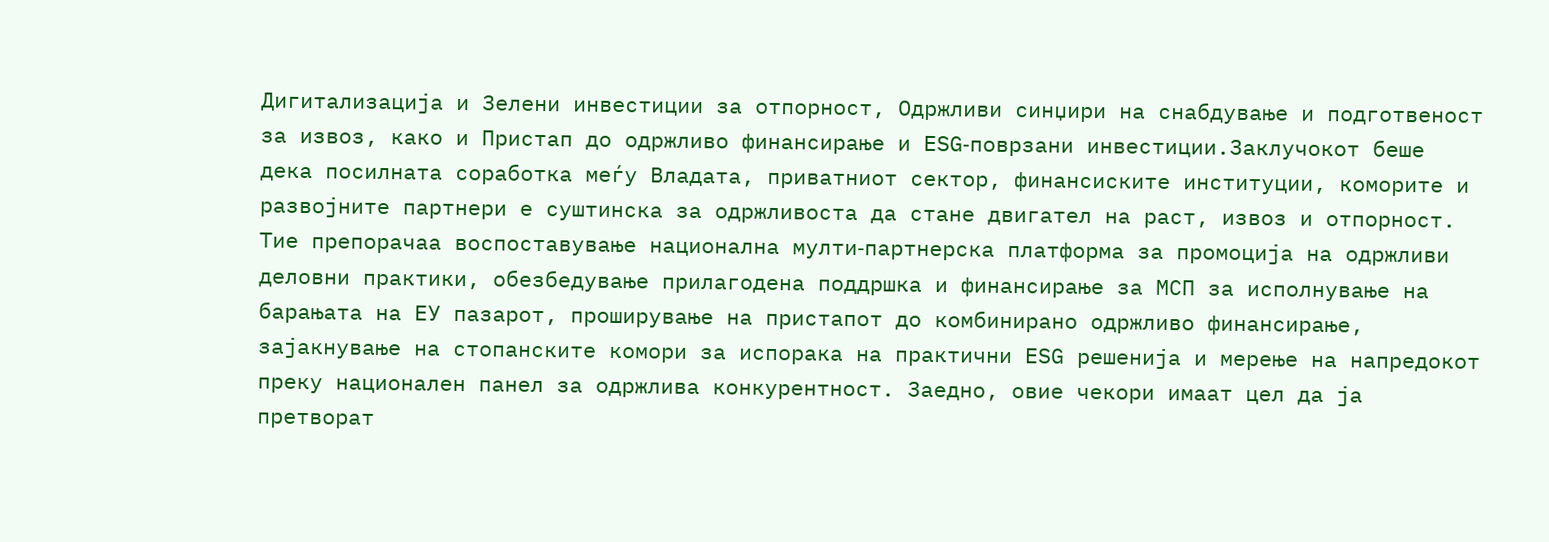Дигитализација и Зелени инвестиции за отпорност, Одржливи синџири на снабдување и подготвеност за извоз, како и Пристап до одржливо финансирање и ESG‑поврзани инвестиции.Заклучокот беше дека посилната соработка меѓу Владата, приватниот сектор, финансиските институции, коморите и развојните партнери е суштинска за одржливоста да стане двигател на раст, извоз и отпорност. Тие препорачаа воспоставување национална мулти‑партнерска платформа за промоција на одржливи деловни практики, обезбедување прилагодена поддршка и финансирање за МСП за исполнување на барањата на ЕУ пазарот, проширување на пристапот до комбинирано одржливо финансирање, зајакнување на стопанските комори за испорака на практични ESG решенија и мерење на напредокот преку национален панел за одржлива конкурентност. Заедно, овие чекори имаат цел да ја претворат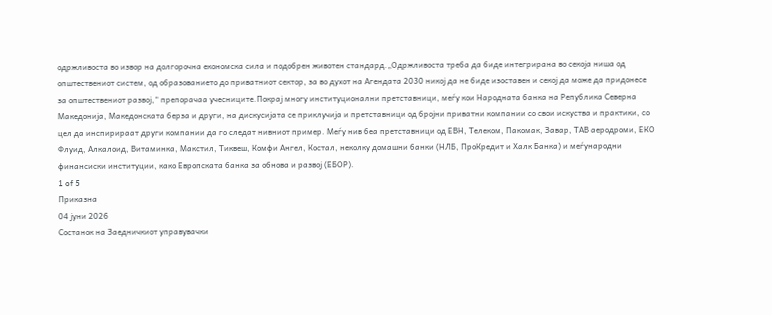одржливоста во извор на долгорочна економска сила и подобрен животен стандард.„Одржливоста треба да биде интегрирана во секоја ниша од општествениот систем, од образованието до приватниот сектор, за во духот на Агендата 2030 никој да не биде изоставен и секој да може да придонесе за општествениот развој,“ препорачаа учесниците.Покрај многу институционални претставници, меѓу кои Народната банка на Република Северна Македонија, Македонската берза и други, на дискусијата се приклучија и претставници од бројни приватни компании со свои искуства и практики, со цел да инспирираат други компании да го следат нивниот пример. Меѓу нив беа претставници од ЕВН, Телеком, Пакомак, Завар, ТАВ аеродроми, ЕКО Флуид, Алкалоид, Витаминка, Макстил, Тиквеш, Комфи Ангел, Костал, неколку домашни банки (НЛБ, ПроКредит и Халк Банка) и меѓународни финансиски институции, како Европската банка за обнова и развој (ЕБОР).
1 of 5
Приказна
04 јуни 2026
Состанок на Заедничкиот управувачки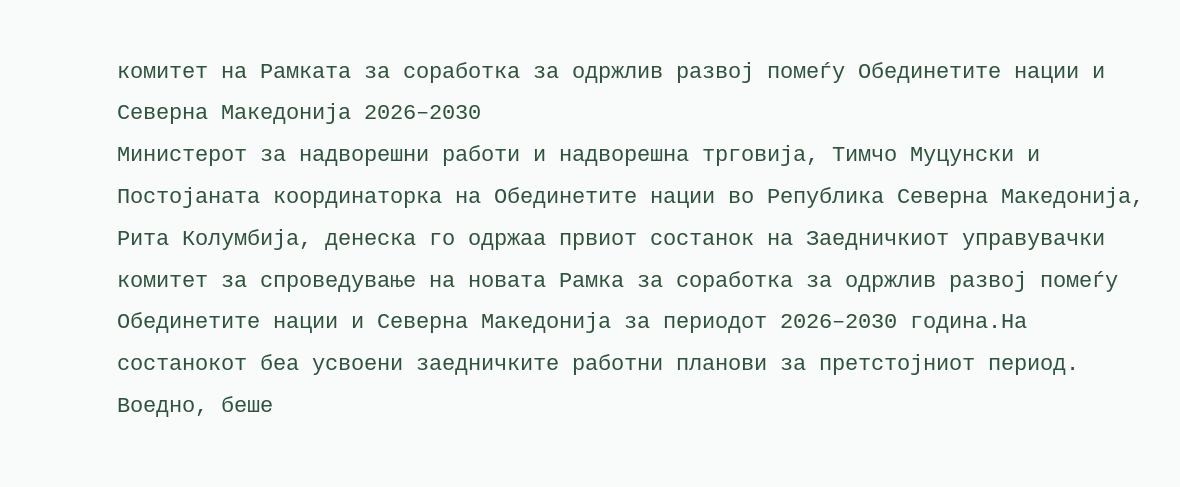комитет на Рамката за соработка за одржлив развој помеѓу Обединетите нации и Северна Македонија 2026–2030
Министерот за надворешни работи и надворешна трговија, Тимчо Муцунски и Постојаната координаторка на Обединетите нации во Република Северна Македонија, Рита Колумбија, денеска го одржаа првиот состанок на Заедничкиот управувачки комитет за спроведување на новата Рамка за соработка за одржлив развој помеѓу Обединетите нации и Северна Македонија за периодот 2026–2030 година.На состанокот беа усвоени заедничките работни планови за претстојниот период. Воедно, беше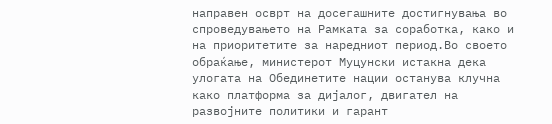направен осврт на досегашните достигнувања во спроведувањето на Рамката за соработка, како и на приоритетите за наредниот период.Во своето обраќање, министерот Муцунски истакна дека улогата на Обединетите нации останува клучна како платформа за дијалог, двигател на развојните политики и гарант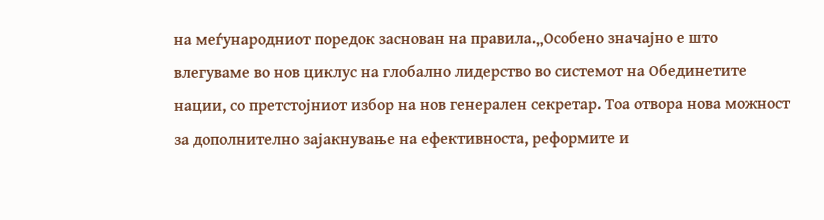на меѓународниот поредок заснован на правила.„Особено значајно е што влегуваме во нов циклус на глобално лидерство во системот на Обединетите нации, со претстојниот избор на нов генерален секретар. Тоа отвора нова можност за дополнително зајакнување на ефективноста, реформите и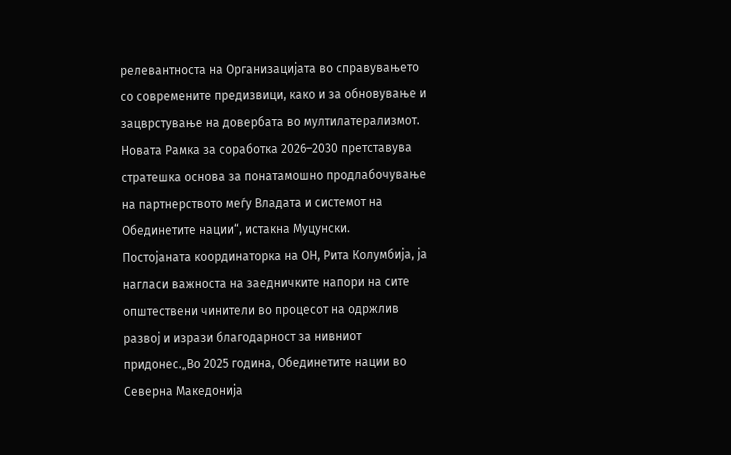релевантноста на Организацијата во справувањето со современите предизвици, како и за обновување и зацврстување на довербата во мултилатерализмот. Новата Рамка за соработка 2026–2030 претставува стратешка основа за понатамошно продлабочување на партнерството меѓу Владата и системот на Обединетите нации“, истакна Муцунски.
Постојаната координаторка на ОН, Рита Колумбија, ја нагласи важноста на заедничките напори на сите општествени чинители во процесот на одржлив развој и изрази благодарност за нивниот придонес.„Во 2025 година, Обединетите нации во Северна Македонија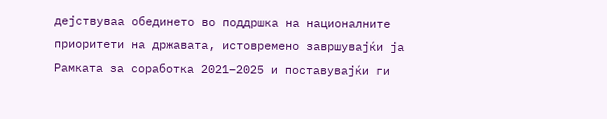дејствуваа обединето во поддршка на националните приоритети на државата, истовремено завршувајќи ја Рамката за соработка 2021–2025 и поставувајќи ги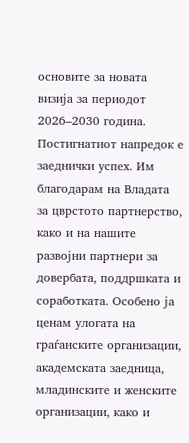основите за новата визија за периодот 2026–2030 година. Постигнатиот напредок е заеднички успех. Им благодарам на Владата за цврстото партнерство, како и на нашите развојни партнери за довербата, поддршката и соработката. Особено ја ценам улогата на граѓанските организации, академската заедница, младинските и женските организации, како и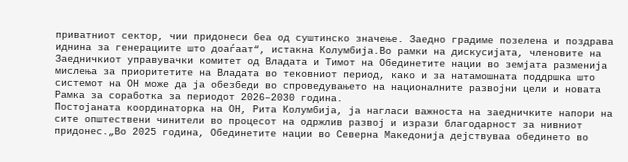приватниот сектор, чии придонеси беа од суштинско значење. Заедно градиме позелена и поздрава иднина за генерациите што доаѓаат“, истакна Колумбија.Во рамки на дискусијата, членовите на Заедничкиот управувачки комитет од Владата и Тимот на Обединетите нации во земјата разменија мислења за приоритетите на Владата во тековниот период, како и за натамошната поддршка што системот на ОН може да ја обезбеди во спроведувањето на националните развојни цели и новата Рамка за соработка за периодот 2026–2030 година.
Постојаната координаторка на ОН, Рита Колумбија, ја нагласи важноста на заедничките напори на сите општествени чинители во процесот на одржлив развој и изрази благодарност за нивниот придонес.„Во 2025 година, Обединетите нации во Северна Македонија дејствуваа обединето во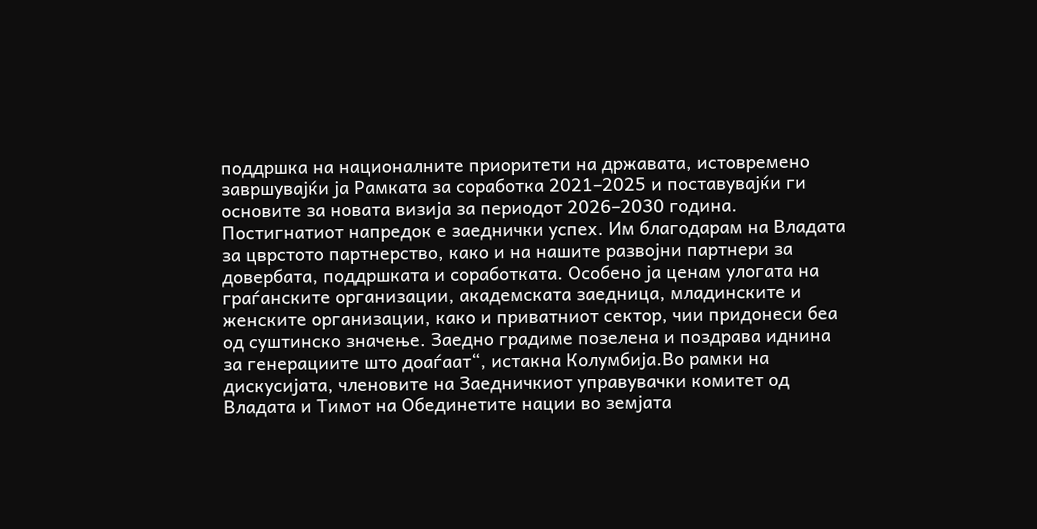поддршка на националните приоритети на државата, истовремено завршувајќи ја Рамката за соработка 2021–2025 и поставувајќи ги основите за новата визија за периодот 2026–2030 година. Постигнатиот напредок е заеднички успех. Им благодарам на Владата за цврстото партнерство, како и на нашите развојни партнери за довербата, поддршката и соработката. Особено ја ценам улогата на граѓанските организации, академската заедница, младинските и женските организации, како и приватниот сектор, чии придонеси беа од суштинско значење. Заедно градиме позелена и поздрава иднина за генерациите што доаѓаат“, истакна Колумбија.Во рамки на дискусијата, членовите на Заедничкиот управувачки комитет од Владата и Тимот на Обединетите нации во земјата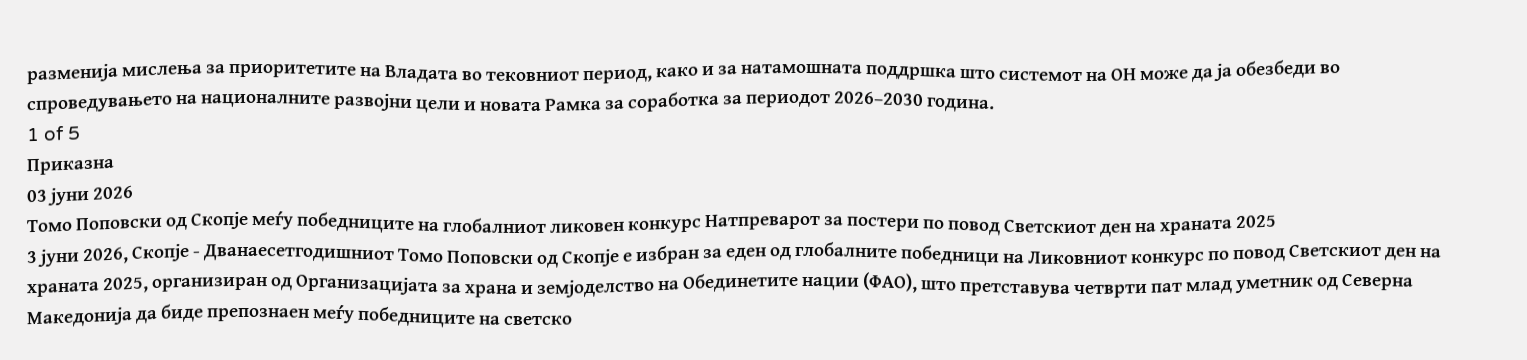разменија мислења за приоритетите на Владата во тековниот период, како и за натамошната поддршка што системот на ОН може да ја обезбеди во спроведувањето на националните развојни цели и новата Рамка за соработка за периодот 2026–2030 година.
1 of 5
Приказна
03 јуни 2026
Томо Поповски од Скопје меѓу победниците на глобалниот ликовен конкурс Натпреварот за постери по повод Светскиот ден на храната 2025
3 јуни 2026, Скопје - Дванаесетгодишниот Томо Поповски од Скопје е избран за еден од глобалните победници на Ликовниот конкурс по повод Светскиот ден на храната 2025, организиран од Организацијата за храна и земјоделство на Обединетите нации (ФАО), што претставува четврти пат млад уметник од Северна Македонија да биде препознаен меѓу победниците на светско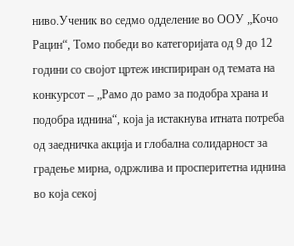ниво.Ученик во седмо одделение во ООУ „Кочо Рацин“, Томо победи во категоријата од 9 до 12 години со својот цртеж инспириран од темата на конкурсот – „Рамо до рамо за подобра храна и подобра иднина“, која ја истакнува итната потреба од заедничка акција и глобална солидарност за градење мирна, одржлива и просперитетна иднина во која секој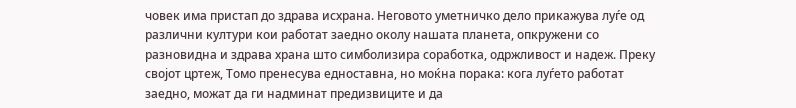човек има пристап до здрава исхрана. Неговото уметничко дело прикажува луѓе од различни култури кои работат заедно околу нашата планета, опкружени со разновидна и здрава храна што симболизира соработка, одржливост и надеж. Преку својот цртеж, Томо пренесува едноставна, но моќна порака: кога луѓето работат заедно, можат да ги надминат предизвиците и да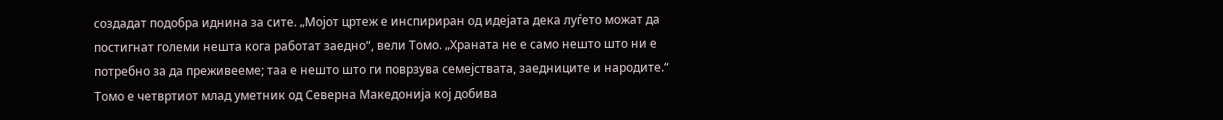создадат подобра иднина за сите. „Мојот цртеж е инспириран од идејата дека луѓето можат да постигнат големи нешта кога работат заедно“, вели Томо. „Храната не е само нешто што ни е потребно за да преживееме; таа е нешто што ги поврзува семејствата, заедниците и народите.“ Томо е четвртиот млад уметник од Северна Македонија кој добива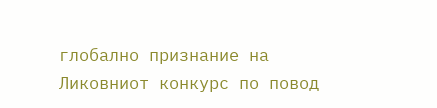глобално признание на Ликовниот конкурс по повод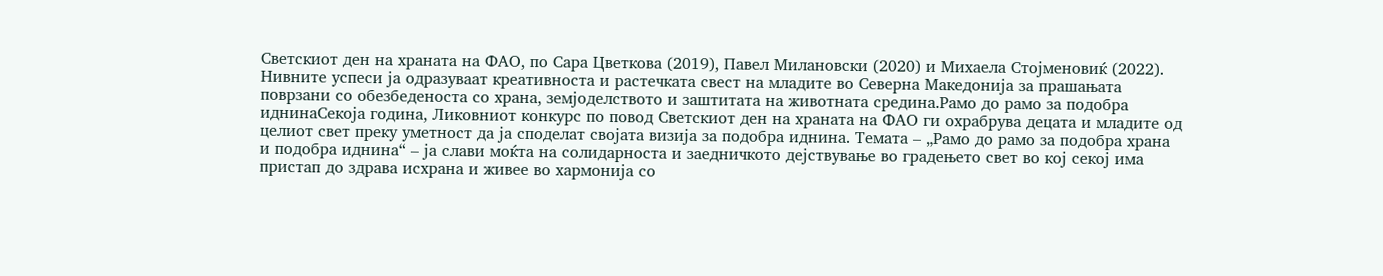Светскиот ден на храната на ФАО, по Сара Цветкова (2019), Павел Милановски (2020) и Михаела Стојменовиќ (2022). Нивните успеси ја одразуваат креативноста и растечката свест на младите во Северна Македонија за прашањата поврзани со обезбеденоста со храна, земјоделството и заштитата на животната средина.Рамо до рамо за подобра иднинаСекоја година, Ликовниот конкурс по повод Светскиот ден на храната на ФАО ги охрабрува децата и младите од целиот свет преку уметност да ја споделат својата визија за подобра иднина. Темата – „Рамо до рамо за подобра храна и подобра иднина“ – ја слави моќта на солидарноста и заедничкото дејствување во градењето свет во кој секој има пристап до здрава исхрана и живее во хармонија со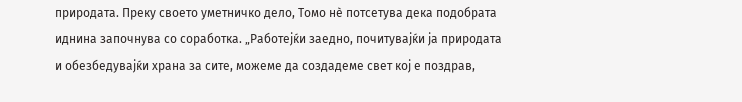природата. Преку своето уметничко дело, Томо нè потсетува дека подобрата иднина започнува со соработка. „Работејќи заедно, почитувајќи ја природата и обезбедувајќи храна за сите, можеме да создадеме свет кој е поздрав,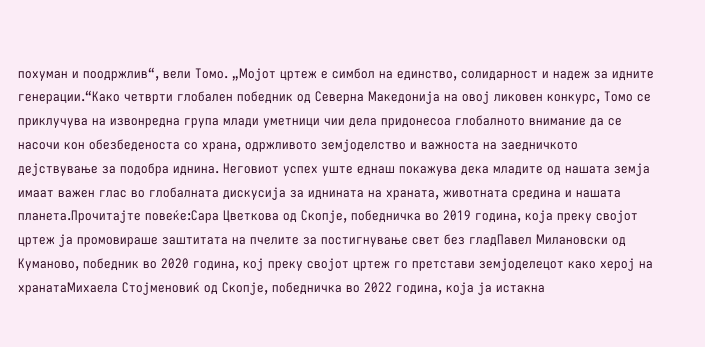похуман и поодржлив“, вели Томо. „Мојот цртеж е симбол на единство, солидарност и надеж за идните генерации.“Како четврти глобален победник од Северна Македонија на овој ликовен конкурс, Томо се приклучува на извонредна група млади уметници чии дела придонесоа глобалното внимание да се насочи кон обезбеденоста со храна, одржливото земјоделство и важноста на заедничкото дејствување за подобра иднина. Неговиот успех уште еднаш покажува дека младите од нашата земја имаат важен глас во глобалната дискусија за иднината на храната, животната средина и нашата планета.Прочитајте повеќе:Сара Цветкова од Скопје, победничка во 2019 година, која преку својот цртеж ја промовираше заштитата на пчелите за постигнување свет без гладПавел Милановски од Куманово, победник во 2020 година, кој преку својот цртеж го претстави земјоделецот како херој на хранатаМихаела Стојменовиќ од Скопје, победничка во 2022 година, која ја истакна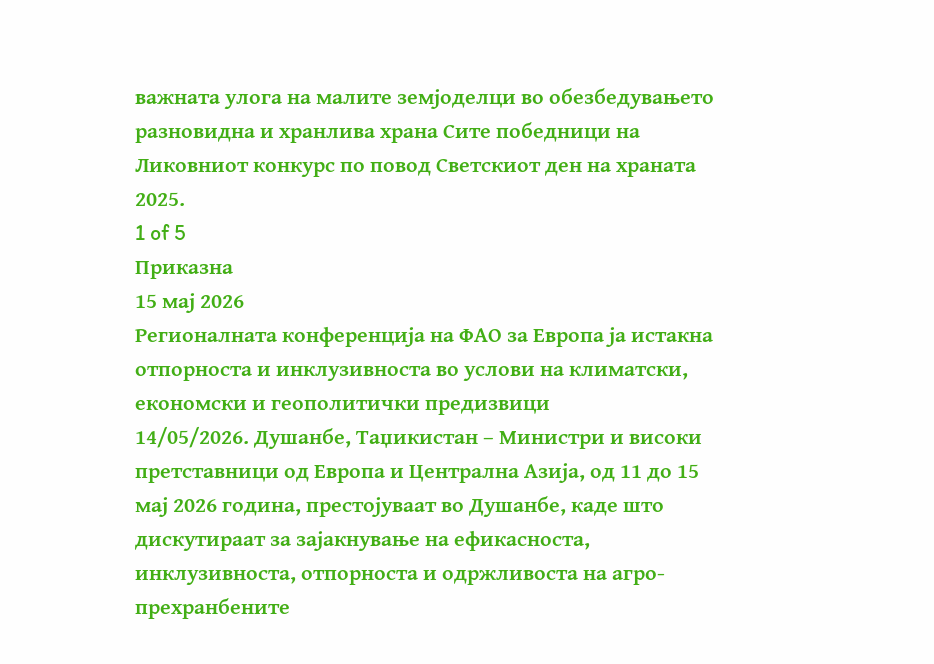важната улога на малите земјоделци во обезбедувањето разновидна и хранлива храна Сите победници на Ликовниот конкурс по повод Светскиот ден на храната 2025.
1 of 5
Приказна
15 мај 2026
Регионалната конференција на ФАО за Европа ја истакна отпорноста и инклузивноста во услови на климатски, економски и геополитички предизвици
14/05/2026. Душанбе, Таџикистан – Министри и високи претставници од Европа и Централна Азија, од 11 до 15 мај 2026 година, престојуваат во Душанбе, каде што дискутираат за зајакнување на ефикасноста, инклузивноста, отпорноста и одржливоста на агро-прехранбените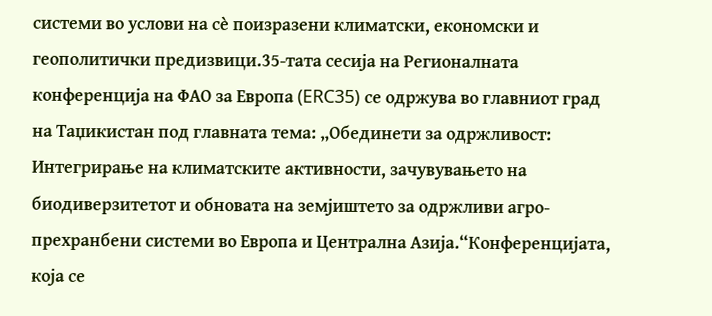системи во услови на сè поизразени климатски, економски и геополитички предизвици.35-тата сесија на Регионалната конференција на ФАО за Европа (ERC35) се одржува во главниот град на Таџикистан под главната тема: „Обединети за одржливост: Интегрирање на климатските активности, зачувувањето на биодиверзитетот и обновата на земјиштето за одржливи агро-прехранбени системи во Европа и Централна Азија.“Конференцијата, која се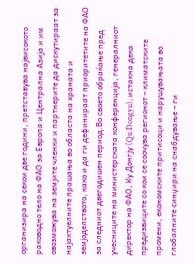организира на секои две години, претставува највисокото раководно тело на ФАО за Европа и Централна Азија и им овозможува на земјите членки и партнерите да дискутираат за најактуелните прашања во областа на храната и земјоделството, како и да ги дефинираат приоритетите на ФАО за следниот двегодишен период.Во своето обраќање пред учесниците на министерската конференција, генералниот директор на ФАО, Ку Донгју (Qu Dongyu), истакна дека предизвиците со кои се соочува регионот – климатските промени, економските притисоци и нарушувањата во глобалните синџири на снабдување – ги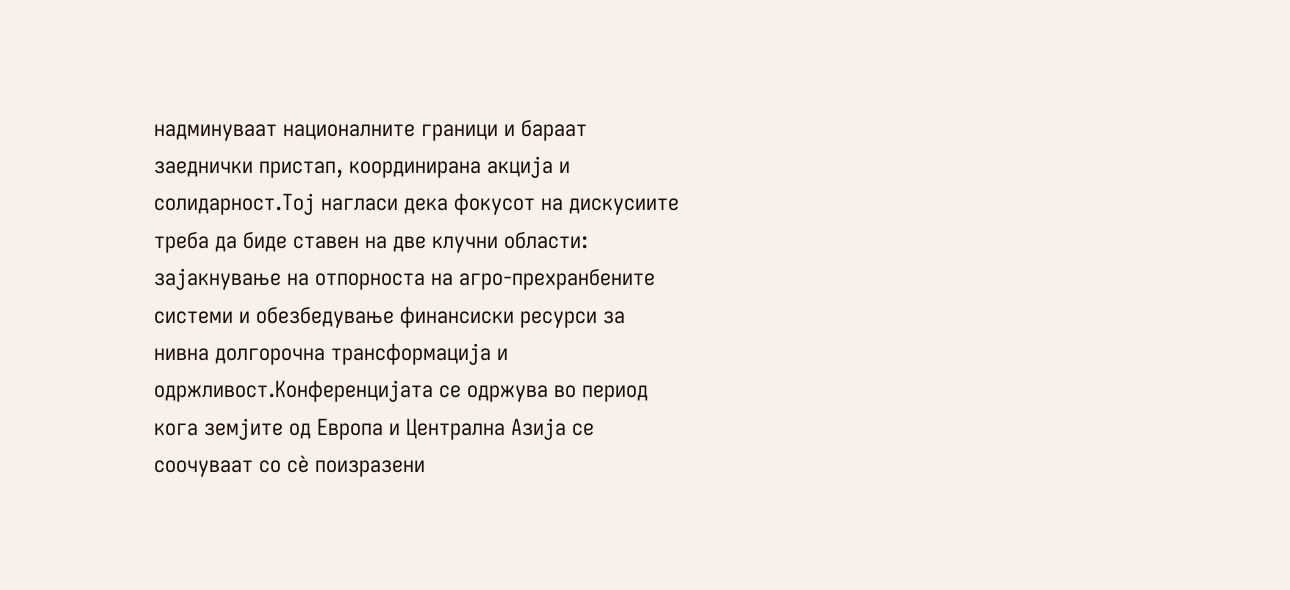надминуваат националните граници и бараат заеднички пристап, координирана акција и солидарност.Тој нагласи дека фокусот на дискусиите треба да биде ставен на две клучни области: зајакнување на отпорноста на агро-прехранбените системи и обезбедување финансиски ресурси за нивна долгорочна трансформација и одржливост.Конференцијата се одржува во период кога земјите од Европа и Централна Азија се соочуваат со сè поизразени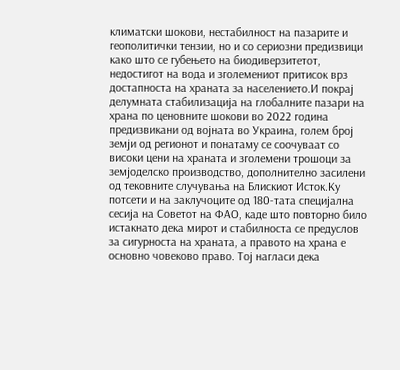климатски шокови, нестабилност на пазарите и геополитички тензии, но и со сериозни предизвици како што се губењето на биодиверзитетот, недостигот на вода и зголемениот притисок врз достапноста на храната за населението.И покрај делумната стабилизација на глобалните пазари на храна по ценовните шокови во 2022 година предизвикани од војната во Украина, голем број земји од регионот и понатаму се соочуваат со високи цени на храната и зголемени трошоци за земјоделско производство, дополнително засилени од тековните случувања на Блискиот Исток.Ку потсети и на заклучоците од 180-тата специјална сесија на Советот на ФАО, каде што повторно било истакнато дека мирот и стабилноста се предуслов за сигурноста на храната, а правото на храна е основно човеково право. Тој нагласи дека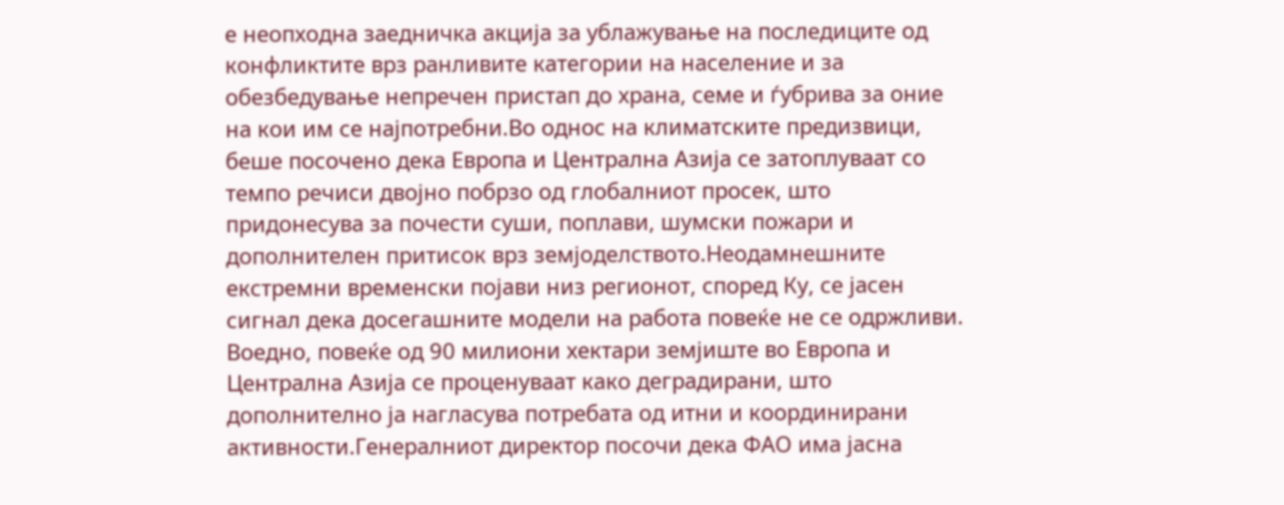е неопходна заедничка акција за ублажување на последиците од конфликтите врз ранливите категории на население и за обезбедување непречен пристап до храна, семе и ѓубрива за оние на кои им се најпотребни.Во однос на климатските предизвици, беше посочено дека Европа и Централна Азија се затоплуваат со темпо речиси двојно побрзо од глобалниот просек, што придонесува за почести суши, поплави, шумски пожари и дополнителен притисок врз земјоделството.Неодамнешните екстремни временски појави низ регионот, според Ку, се јасен сигнал дека досегашните модели на работа повеќе не се одржливи. Воедно, повеќе од 90 милиони хектари земјиште во Европа и Централна Азија се проценуваат како деградирани, што дополнително ја нагласува потребата од итни и координирани активности.Генералниот директор посочи дека ФАО има јасна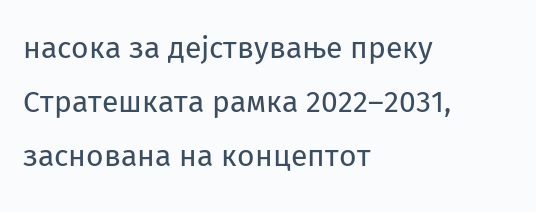насока за дејствување преку Стратешката рамка 2022–2031, заснована на концептот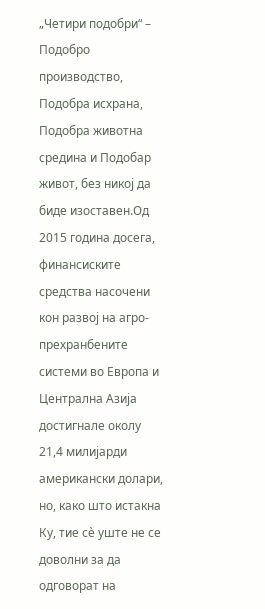„Четири подобри“ – Подобро производство, Подобра исхрана, Подобра животна средина и Подобар живот, без никој да биде изоставен.Од 2015 година досега, финансиските средства насочени кон развој на агро-прехранбените системи во Европа и Централна Азија достигнале околу 21,4 милијарди американски долари, но, како што истакна Ку, тие сè уште не се доволни за да одговорат на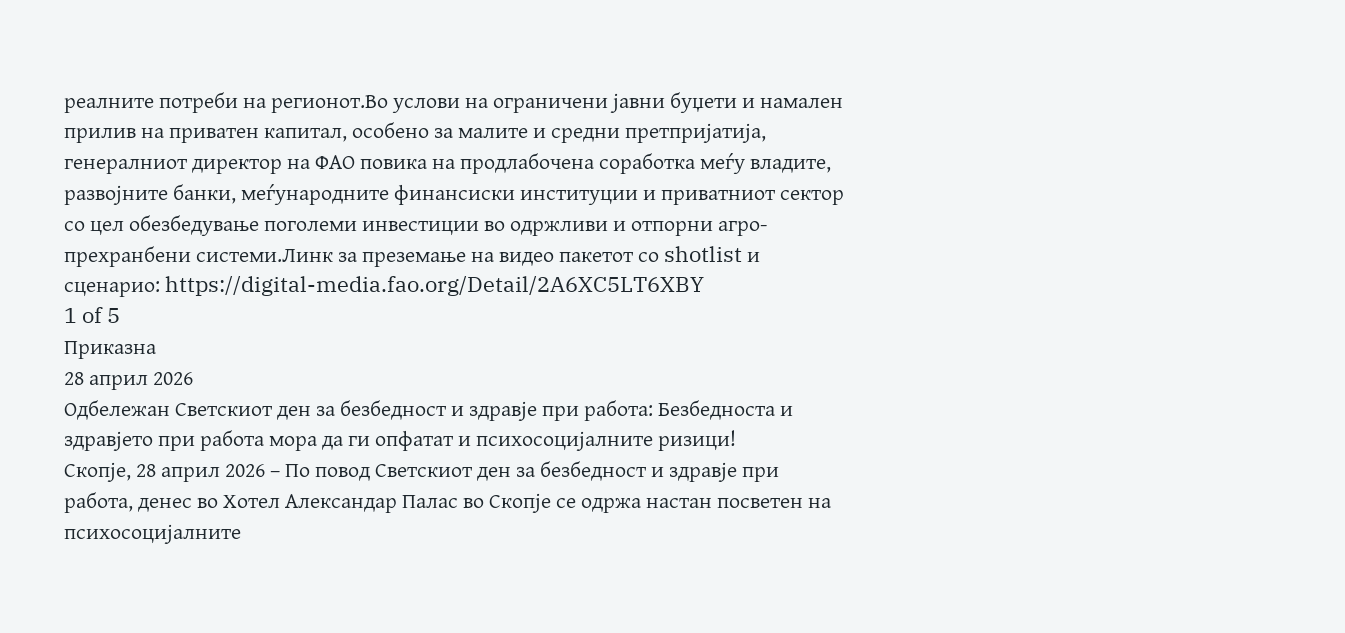реалните потреби на регионот.Во услови на ограничени јавни буџети и намален прилив на приватен капитал, особено за малите и средни претпријатија, генералниот директор на ФАО повика на продлабочена соработка меѓу владите, развојните банки, меѓународните финансиски институции и приватниот сектор со цел обезбедување поголеми инвестиции во одржливи и отпорни агро-прехранбени системи.Линк за преземање на видео пакетот со shotlist и сценарио: https://digital-media.fao.org/Detail/2A6XC5LT6XBY
1 of 5
Приказна
28 април 2026
Одбележан Светскиот ден за безбедност и здравје при работа: Безбедноста и здравјето при работа мора да ги опфатат и психосоцијалните ризици!
Скопје, 28 април 2026 – По повод Светскиот ден за безбедност и здравје при работа, денес во Хотел Александар Палас во Скопје се одржа настан посветен на психосоцијалните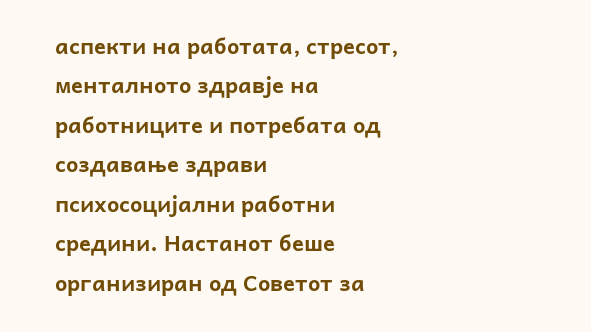аспекти на работата, стресот, менталното здравје на работниците и потребата од создавање здрави психосоцијални работни средини. Настанот беше организиран од Советот за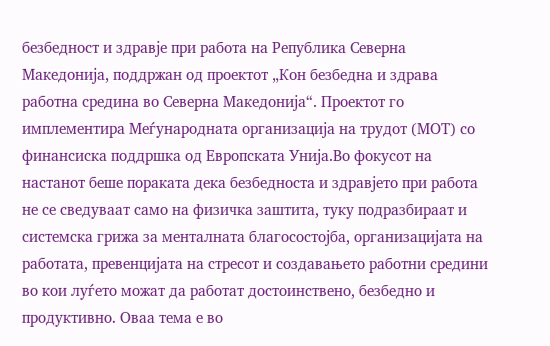безбедност и здравје при работа на Република Северна Македонија, поддржан од проектот „Кон безбедна и здрава работна средина во Северна Македонија“. Проектот го имплементира Меѓународната организација на трудот (МОТ) со финансиска поддршка од Европската Унија.Во фокусот на настанот беше пораката дека безбедноста и здравјето при работа не се сведуваат само на физичка заштита, туку подразбираат и системска грижа за менталната благосостојба, организацијата на работата, превенцијата на стресот и создавањето работни средини во кои луѓето можат да работат достоинствено, безбедно и продуктивно. Оваа тема е во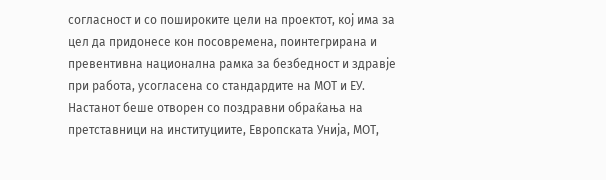согласност и со пошироките цели на проектот, кој има за цел да придонесе кон посовремена, поинтегрирана и превентивна национална рамка за безбедност и здравје при работа, усогласена со стандардите на МОТ и ЕУ. Настанот беше отворен со поздравни обраќања на претставници на институциите, Европската Унија, МОТ,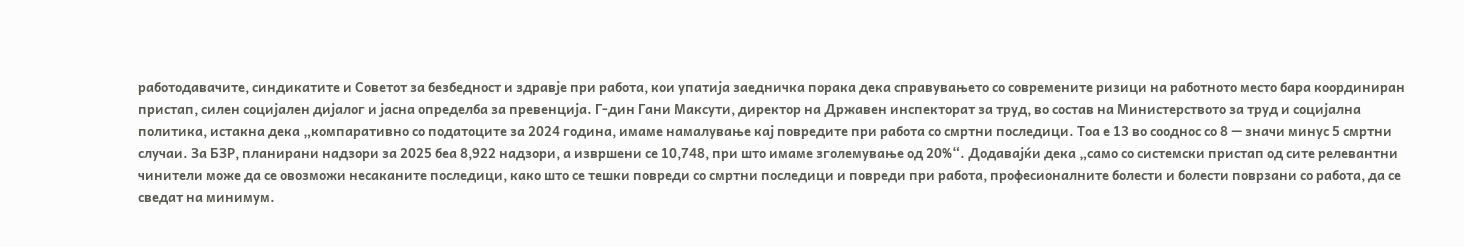работодавачите, синдикатите и Советот за безбедност и здравје при работа, кои упатија заедничка порака дека справувањето со современите ризици на работното место бара координиран пристап, силен социјален дијалог и јасна определба за превенција. Г-дин Гани Максути, директор на Државен инспекторат за труд, во состав на Министерството за труд и социјална политика, истакна дека „компаративно со податоците за 2024 година, имаме намалување кај повредите при работа со смртни последици. Тоа е 13 во сооднос со 8 — значи минус 5 смртни случаи. За БЗР, планирани надзори за 2025 беа 8,922 надзори, а извршени се 10,748, при што имаме зголемување од 20%“. Додавајќи дека „само со системски пристап од сите релевантни чинители може да се овозможи несаканите последици, како што се тешки повреди со смртни последици и повреди при работа, професионалните болести и болести поврзани со работа, да се сведат на минимум.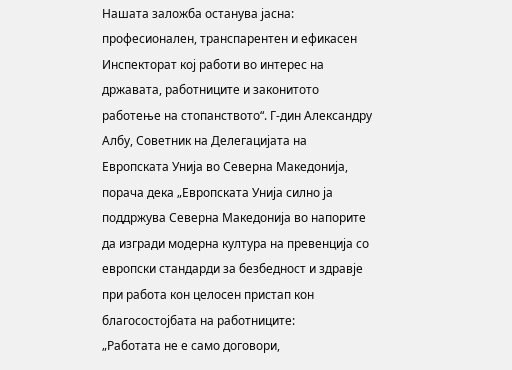Нашата заложба останува јасна: професионален, транспарентен и ефикасен Инспекторат кој работи во интерес на државата, работниците и законитото работење на стопанството“. Г-дин Александру Албу, Советник на Делегацијата на Европската Унија во Северна Македонија, порача дека „Европската Унија силно ја поддржува Северна Македонија во напорите да изгради модерна култура на превенција со европски стандарди за безбедност и здравје при работа кон целосен пристап кон благосостојбата на работниците:
„Работата не е само договори,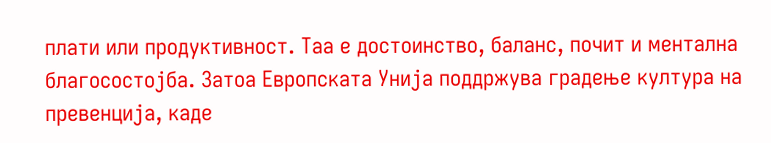плати или продуктивност. Таа е достоинство, баланс, почит и ментална благосостојба. Затоа Европската Унија поддржува градење култура на превенција, каде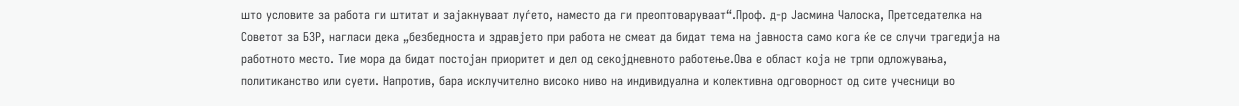што условите за работа ги штитат и зајакнуваат луѓето, наместо да ги преоптоваруваат“.Проф. д-р Јасмина Чалоска, Претседателка на Советот за БЗР, нагласи дека „безбедноста и здравјето при работа не смеат да бидат тема на јавноста само кога ќе се случи трагедија на работното место. Тие мора да бидат постојан приоритет и дел од секојдневното работење.Ова е област која не трпи одложувања, политиканство или суети. Напротив, бара исклучително високо ниво на индивидуална и колективна одговорност од сите учесници во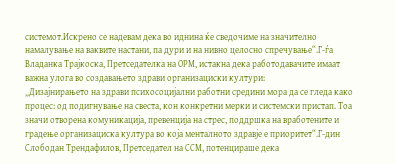системот.Искрено се надевам дека во иднина ќе сведочиме на значително намалување на ваквите настани, па дури и на нивно целосно спречување“.Г-ѓа Владанка Трајкоска, Претседателка на ОРМ, истакна дека работодавачите имаат важна улога во создавањето здрави организациски култури:
„Дизајнирањето на здрави психосоцијални работни средини мора да се гледа како процес: од подигнување на свеста, кон конкретни мерки и системски пристап. Тоа значи отворена комуникација, превенција на стрес, поддршка на вработените и градење организациска култура во која менталното здравје е приоритет“.Г-дин Слободан Трендафилов, Претседател на ССМ, потенцираше дека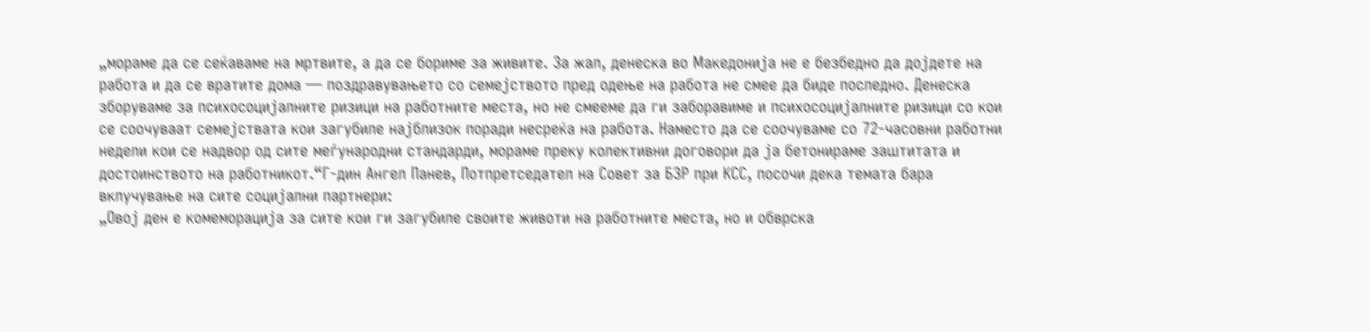„мораме да се сеќаваме на мртвите, а да се бориме за живите. За жал, денеска во Македонија не е безбедно да дојдете на работа и да се вратите дома — поздравувањето со семејството пред одење на работа не смее да биде последно. Денеска зборуваме за психосоцијалните ризици на работните места, но не смееме да ги заборавиме и психосоцијалните ризици со кои се соочуваат семејствата кои загубиле најблизок поради несреќа на работа. Наместо да се соочуваме со 72-часовни работни недели кои се надвор од сите меѓународни стандарди, мораме преку колективни договори да ја бетонираме заштитата и достоинството на работникот.“Г-дин Ангел Панев, Потпретседател на Совет за БЗР при КСС, посочи дека темата бара вклучување на сите социјални партнери:
„Овој ден е комеморација за сите кои ги загубиле своите животи на работните места, но и обврска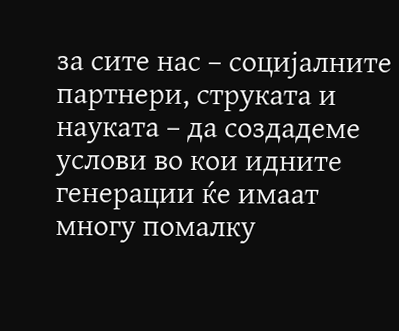за сите нас – социјалните партнери, струката и науката – да создадеме услови во кои идните генерации ќе имаат многу помалку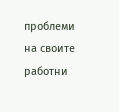проблеми на своите работни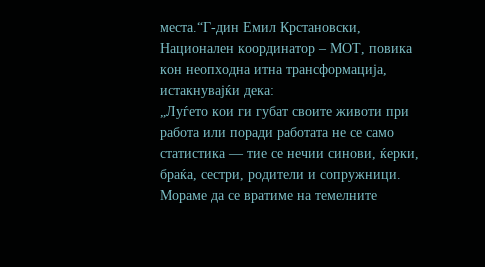места.“Г-дин Емил Крстановски, Национален координатор – МОТ, повика кон неопходна итна трансформација, истакнувајќи дека:
„Луѓето кои ги губат своите животи при работа или поради работата не се само статистика — тие се нечии синови, ќерки, браќа, сестри, родители и сопружници. Мораме да се вратиме на темелните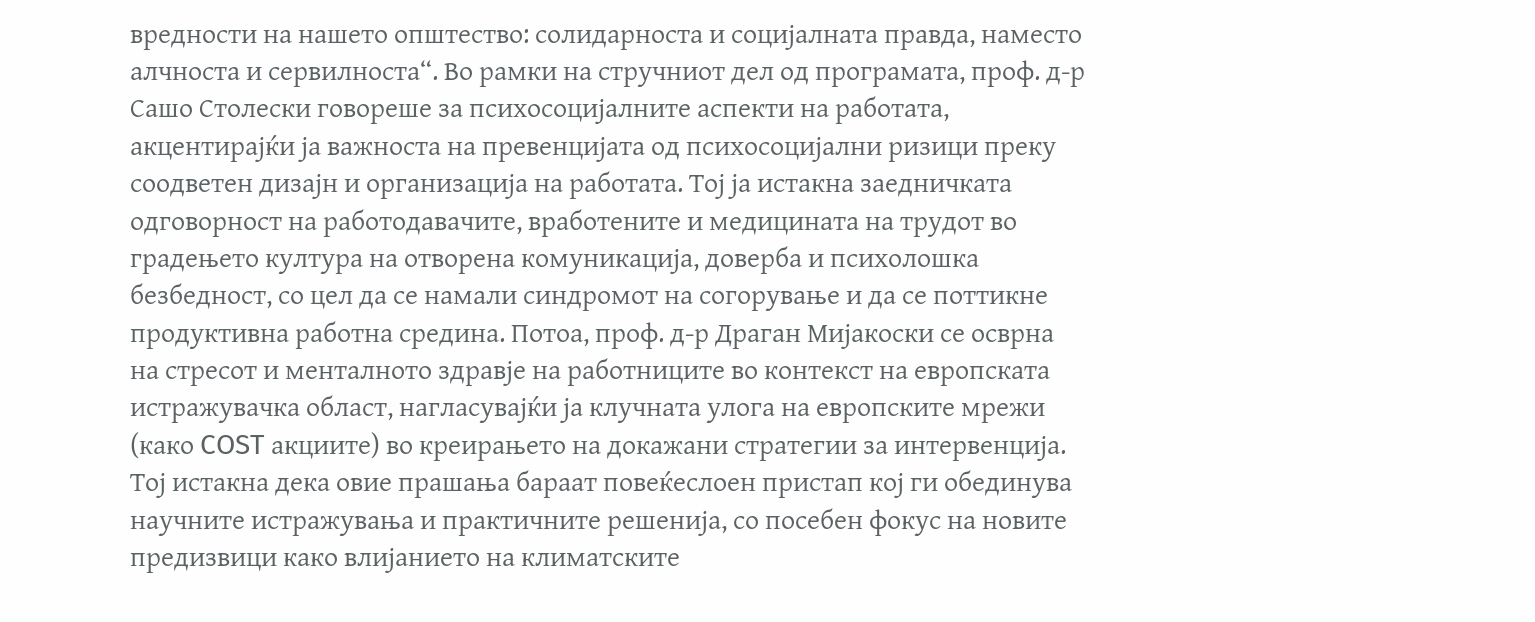вредности на нашето општество: солидарноста и социјалната правда, наместо алчноста и сервилноста“. Во рамки на стручниот дел од програмата, проф. д-р Сашо Столески говореше за психосоцијалните аспекти на работата, акцентирајќи ја важноста на превенцијата од психосоцијални ризици преку соодветен дизајн и организација на работата. Тој ја истакна заедничката одговорност на работодавачите, вработените и медицината на трудот во градењето култура на отворена комуникација, доверба и психолошка безбедност, со цел да се намали синдромот на согорување и да се поттикне продуктивна работна средина. Потоа, проф. д-р Драган Мијакоски се осврна на стресот и менталното здравје на работниците во контекст на европската истражувачка област, нагласувајќи ја клучната улога на европските мрежи (како COST акциите) во креирањето на докажани стратегии за интервенција. Тој истакна дека овие прашања бараат повеќеслоен пристап кој ги обединува научните истражувања и практичните решенија, со посебен фокус на новите предизвици како влијанието на климатските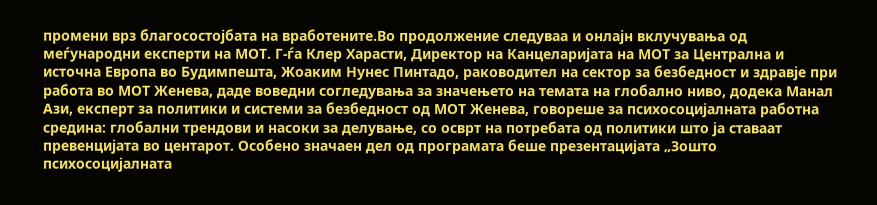промени врз благосостојбата на вработените.Во продолжение следуваа и онлајн вклучувања од меѓународни експерти на МОТ. Г-ѓа Клер Харасти, Директор на Канцеларијата на МОТ за Централна и источна Европа во Будимпешта, Жоаким Нунес Пинтадо, раководител на сектор за безбедност и здравје при работа во МОТ Женева, даде воведни согледувања за значењето на темата на глобално ниво, додека Манал Ази, експерт за политики и системи за безбедност од МОТ Женева, говореше за психосоцијалната работна средина: глобални трендови и насоки за делување, со осврт на потребата од политики што ја ставаат превенцијата во центарот. Особено значаен дел од програмата беше презентацијата „Зошто психосоцијалната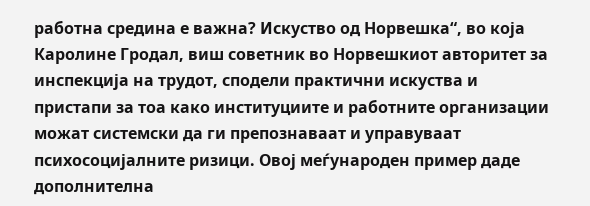работна средина е важна? Искуство од Норвешка“, во која Каролине Гродал, виш советник во Норвешкиот авторитет за инспекција на трудот, сподели практични искуства и пристапи за тоа како институциите и работните организации можат системски да ги препознаваат и управуваат психосоцијалните ризици. Овој меѓународен пример даде дополнителна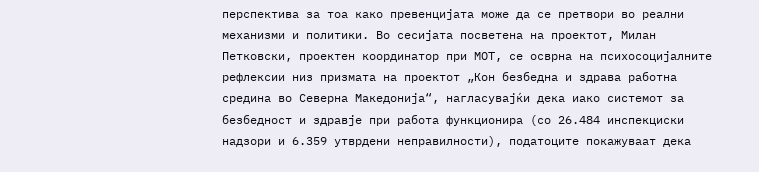перспектива за тоа како превенцијата може да се претвори во реални механизми и политики. Во сесијата посветена на проектот, Милан Петковски, проектен координатор при МОТ, се осврна на психосоцијалните рефлексии низ призмата на проектот „Кон безбедна и здрава работна средина во Северна Македонија“, нагласувајќи дека иако системот за безбедност и здравје при работа функционира (со 26.484 инспекциски надзори и 6.359 утврдени неправилности), податоците покажуваат дека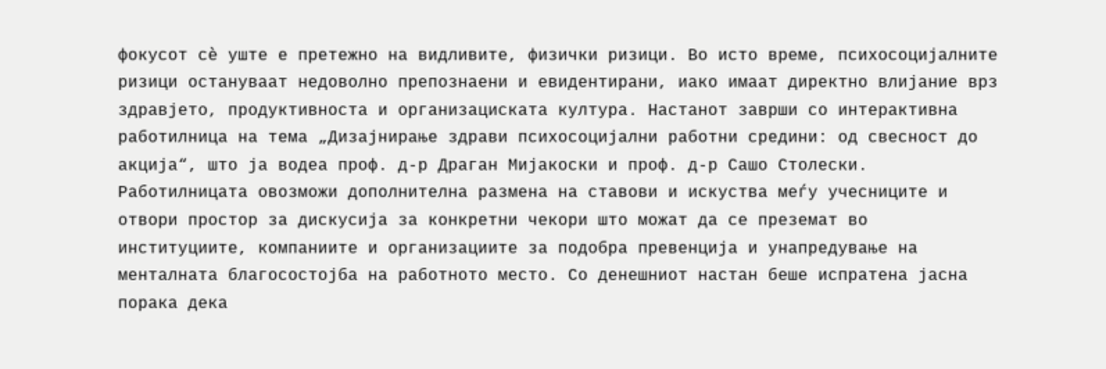фокусот сè уште е претежно на видливите, физички ризици. Во исто време, психосоцијалните ризици остануваат недоволно препознаени и евидентирани, иако имаат директно влијание врз здравјето, продуктивноста и организациската култура. Настанот заврши со интерактивна работилница на тема „Дизајнирање здрави психосоцијални работни средини: од свесност до акција“, што ја водеа проф. д-р Драган Мијакоски и проф. д-р Сашо Столески. Работилницата овозможи дополнителна размена на ставови и искуства меѓу учесниците и отвори простор за дискусија за конкретни чекори што можат да се преземат во институциите, компаниите и организациите за подобра превенција и унапредување на менталната благосостојба на работното место. Со денешниот настан беше испратена јасна порака дека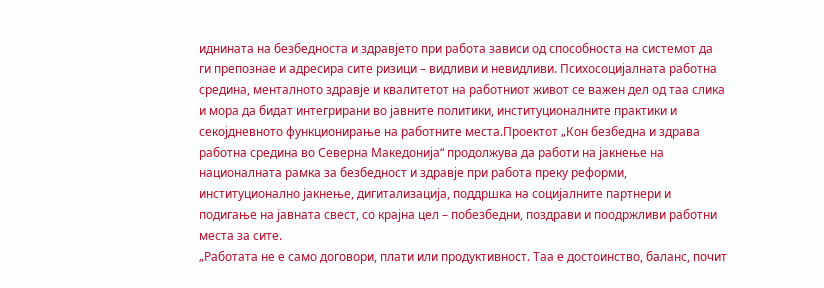иднината на безбедноста и здравјето при работа зависи од способноста на системот да ги препознае и адресира сите ризици – видливи и невидливи. Психосоцијалната работна средина, менталното здравје и квалитетот на работниот живот се важен дел од таа слика и мора да бидат интегрирани во јавните политики, институционалните практики и секојдневното функционирање на работните места.Проектот „Кон безбедна и здрава работна средина во Северна Македонија“ продолжува да работи на јакнење на националната рамка за безбедност и здравје при работа преку реформи, институционално јакнење, дигитализација, поддршка на социјалните партнери и подигање на јавната свест, со крајна цел – побезбедни, поздрави и поодржливи работни места за сите.
„Работата не е само договори, плати или продуктивност. Таа е достоинство, баланс, почит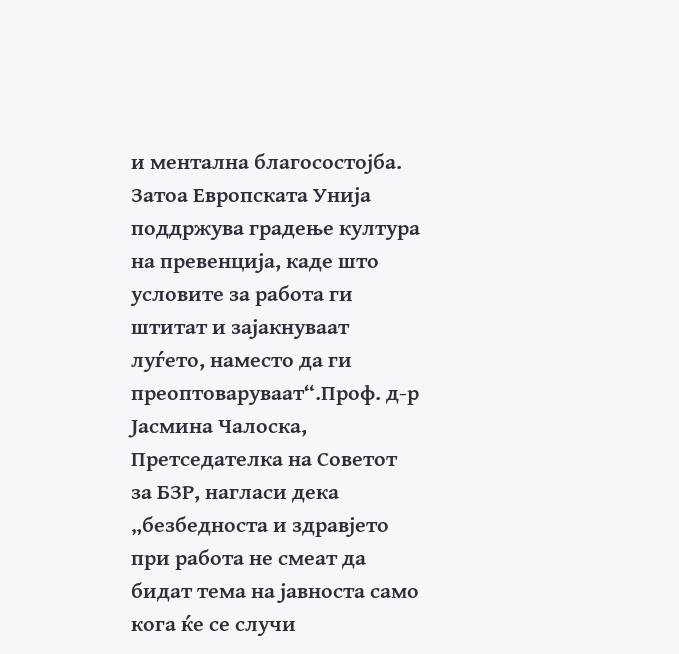и ментална благосостојба. Затоа Европската Унија поддржува градење култура на превенција, каде што условите за работа ги штитат и зајакнуваат луѓето, наместо да ги преоптоваруваат“.Проф. д-р Јасмина Чалоска, Претседателка на Советот за БЗР, нагласи дека „безбедноста и здравјето при работа не смеат да бидат тема на јавноста само кога ќе се случи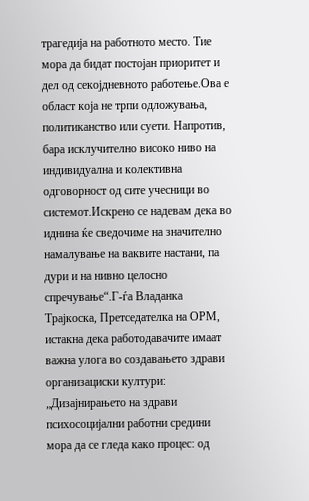трагедија на работното место. Тие мора да бидат постојан приоритет и дел од секојдневното работење.Ова е област која не трпи одложувања, политиканство или суети. Напротив, бара исклучително високо ниво на индивидуална и колективна одговорност од сите учесници во системот.Искрено се надевам дека во иднина ќе сведочиме на значително намалување на ваквите настани, па дури и на нивно целосно спречување“.Г-ѓа Владанка Трајкоска, Претседателка на ОРМ, истакна дека работодавачите имаат важна улога во создавањето здрави организациски култури:
„Дизајнирањето на здрави психосоцијални работни средини мора да се гледа како процес: од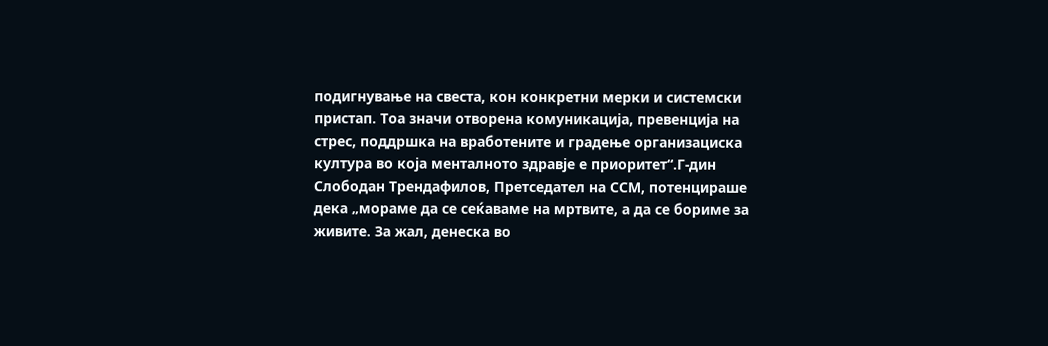подигнување на свеста, кон конкретни мерки и системски пристап. Тоа значи отворена комуникација, превенција на стрес, поддршка на вработените и градење организациска култура во која менталното здравје е приоритет“.Г-дин Слободан Трендафилов, Претседател на ССМ, потенцираше дека „мораме да се сеќаваме на мртвите, а да се бориме за живите. За жал, денеска во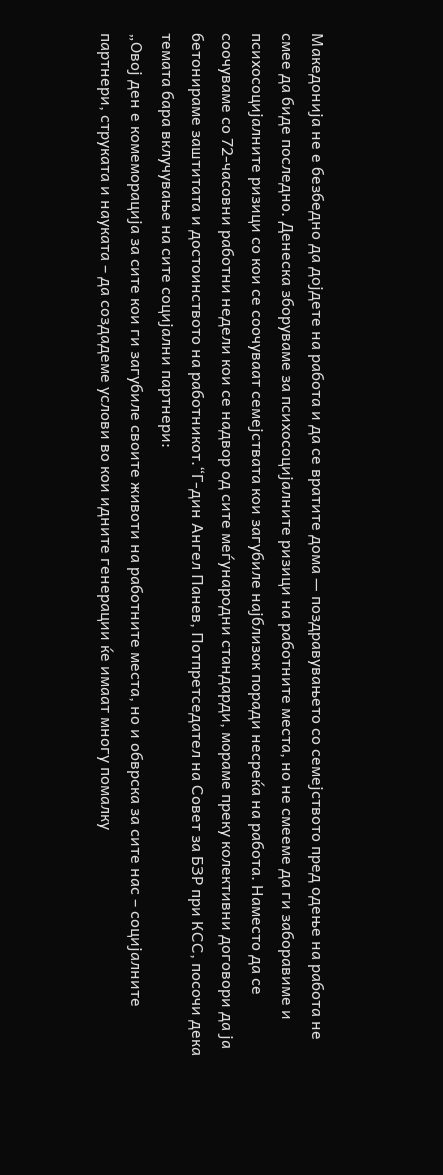Македонија не е безбедно да дојдете на работа и да се вратите дома — поздравувањето со семејството пред одење на работа не смее да биде последно. Денеска зборуваме за психосоцијалните ризици на работните места, но не смееме да ги заборавиме и психосоцијалните ризици со кои се соочуваат семејствата кои загубиле најблизок поради несреќа на работа. Наместо да се соочуваме со 72-часовни работни недели кои се надвор од сите меѓународни стандарди, мораме преку колективни договори да ја бетонираме заштитата и достоинството на работникот.“Г-дин Ангел Панев, Потпретседател на Совет за БЗР при КСС, посочи дека темата бара вклучување на сите социјални партнери:
„Овој ден е комеморација за сите кои ги загубиле своите животи на работните места, но и обврска за сите нас – социјалните партнери, струката и науката – да создадеме услови во кои идните генерации ќе имаат многу помалку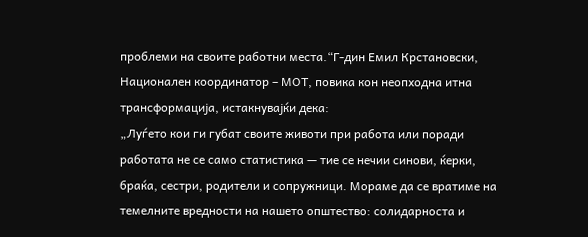проблеми на своите работни места.“Г-дин Емил Крстановски, Национален координатор – МОТ, повика кон неопходна итна трансформација, истакнувајќи дека:
„Луѓето кои ги губат своите животи при работа или поради работата не се само статистика — тие се нечии синови, ќерки, браќа, сестри, родители и сопружници. Мораме да се вратиме на темелните вредности на нашето општество: солидарноста и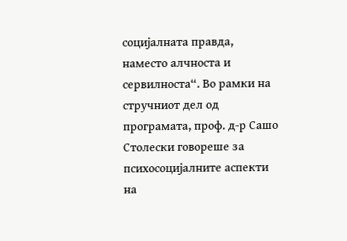социјалната правда, наместо алчноста и сервилноста“. Во рамки на стручниот дел од програмата, проф. д-р Сашо Столески говореше за психосоцијалните аспекти на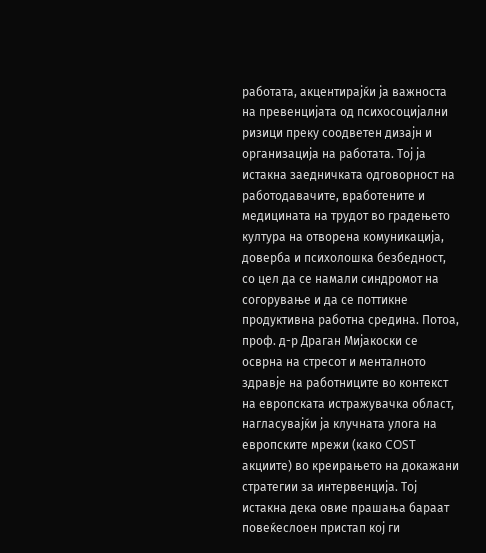работата, акцентирајќи ја важноста на превенцијата од психосоцијални ризици преку соодветен дизајн и организација на работата. Тој ја истакна заедничката одговорност на работодавачите, вработените и медицината на трудот во градењето култура на отворена комуникација, доверба и психолошка безбедност, со цел да се намали синдромот на согорување и да се поттикне продуктивна работна средина. Потоа, проф. д-р Драган Мијакоски се осврна на стресот и менталното здравје на работниците во контекст на европската истражувачка област, нагласувајќи ја клучната улога на европските мрежи (како COST акциите) во креирањето на докажани стратегии за интервенција. Тој истакна дека овие прашања бараат повеќеслоен пристап кој ги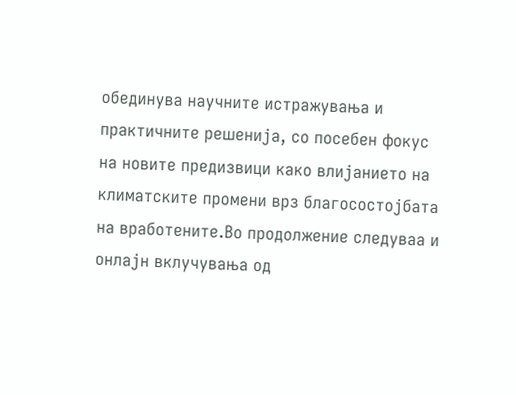обединува научните истражувања и практичните решенија, со посебен фокус на новите предизвици како влијанието на климатските промени врз благосостојбата на вработените.Во продолжение следуваа и онлајн вклучувања од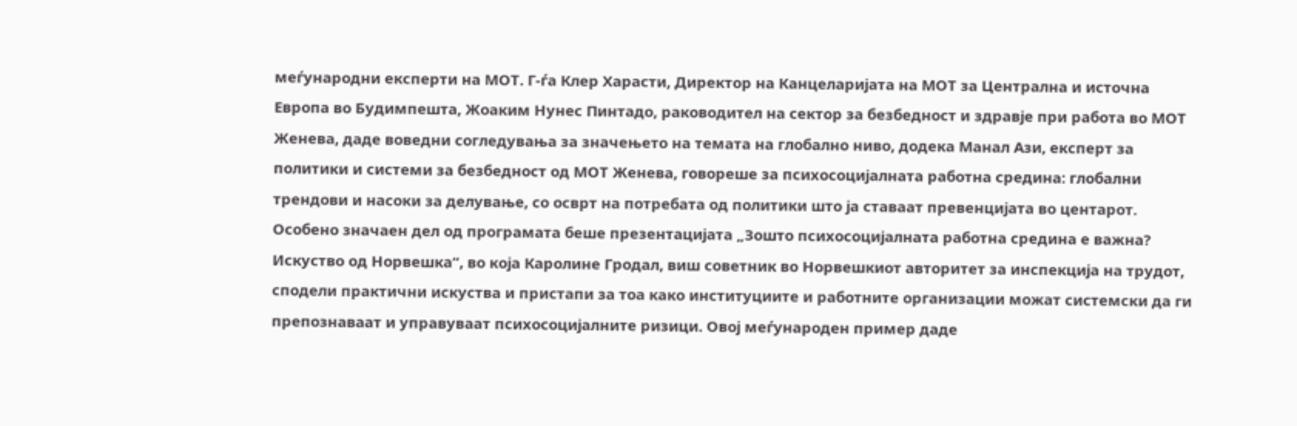меѓународни експерти на МОТ. Г-ѓа Клер Харасти, Директор на Канцеларијата на МОТ за Централна и источна Европа во Будимпешта, Жоаким Нунес Пинтадо, раководител на сектор за безбедност и здравје при работа во МОТ Женева, даде воведни согледувања за значењето на темата на глобално ниво, додека Манал Ази, експерт за политики и системи за безбедност од МОТ Женева, говореше за психосоцијалната работна средина: глобални трендови и насоки за делување, со осврт на потребата од политики што ја ставаат превенцијата во центарот. Особено значаен дел од програмата беше презентацијата „Зошто психосоцијалната работна средина е важна? Искуство од Норвешка“, во која Каролине Гродал, виш советник во Норвешкиот авторитет за инспекција на трудот, сподели практични искуства и пристапи за тоа како институциите и работните организации можат системски да ги препознаваат и управуваат психосоцијалните ризици. Овој меѓународен пример даде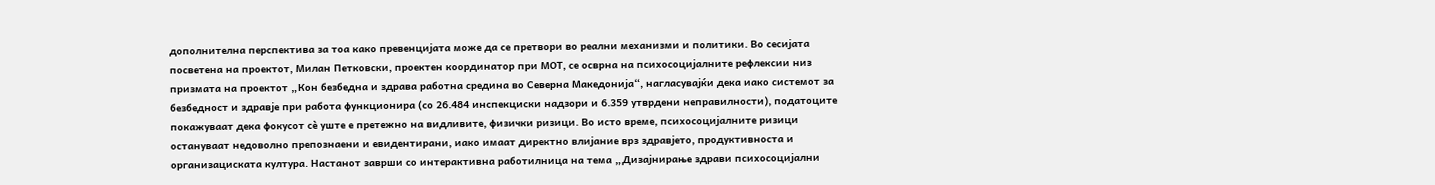дополнителна перспектива за тоа како превенцијата може да се претвори во реални механизми и политики. Во сесијата посветена на проектот, Милан Петковски, проектен координатор при МОТ, се осврна на психосоцијалните рефлексии низ призмата на проектот „Кон безбедна и здрава работна средина во Северна Македонија“, нагласувајќи дека иако системот за безбедност и здравје при работа функционира (со 26.484 инспекциски надзори и 6.359 утврдени неправилности), податоците покажуваат дека фокусот сè уште е претежно на видливите, физички ризици. Во исто време, психосоцијалните ризици остануваат недоволно препознаени и евидентирани, иако имаат директно влијание врз здравјето, продуктивноста и организациската култура. Настанот заврши со интерактивна работилница на тема „Дизајнирање здрави психосоцијални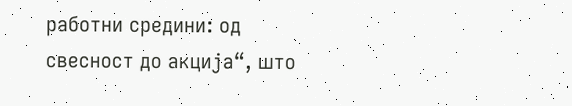работни средини: од свесност до акција“, што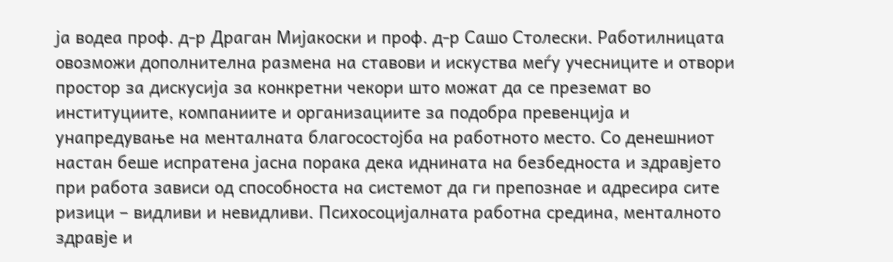ја водеа проф. д-р Драган Мијакоски и проф. д-р Сашо Столески. Работилницата овозможи дополнителна размена на ставови и искуства меѓу учесниците и отвори простор за дискусија за конкретни чекори што можат да се преземат во институциите, компаниите и организациите за подобра превенција и унапредување на менталната благосостојба на работното место. Со денешниот настан беше испратена јасна порака дека иднината на безбедноста и здравјето при работа зависи од способноста на системот да ги препознае и адресира сите ризици – видливи и невидливи. Психосоцијалната работна средина, менталното здравје и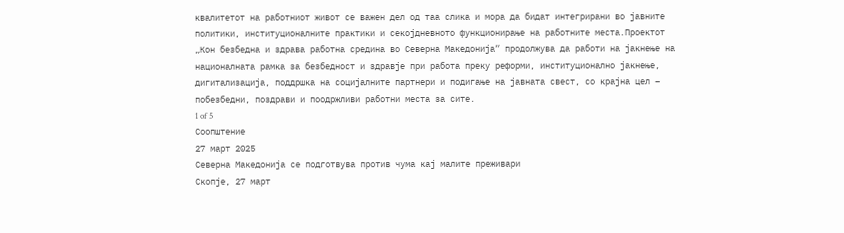квалитетот на работниот живот се важен дел од таа слика и мора да бидат интегрирани во јавните политики, институционалните практики и секојдневното функционирање на работните места.Проектот „Кон безбедна и здрава работна средина во Северна Македонија“ продолжува да работи на јакнење на националната рамка за безбедност и здравје при работа преку реформи, институционално јакнење, дигитализација, поддршка на социјалните партнери и подигање на јавната свест, со крајна цел – побезбедни, поздрави и поодржливи работни места за сите.
1 of 5
Соопштение
27 март 2025
Северна Македонија се подготвува против чума кај малите преживари
Скопје, 27 март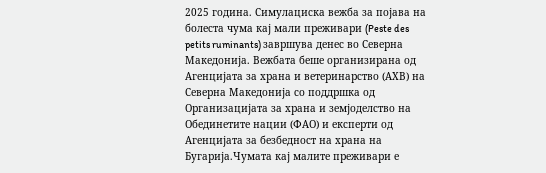2025 година. Симулациска вежба за појава на болеста чума кај мали преживари (Peste des petits ruminants) завршува денес во Северна Македонија. Вежбата беше организирана од Агенцијата за храна и ветеринарство (АХВ) на Северна Македонија со поддршка од Организацијата за храна и земјоделство на Обединетите нации (ФАО) и експерти од Агенцијата за безбедност на храна на Бугарија.Чумата кај малите преживари е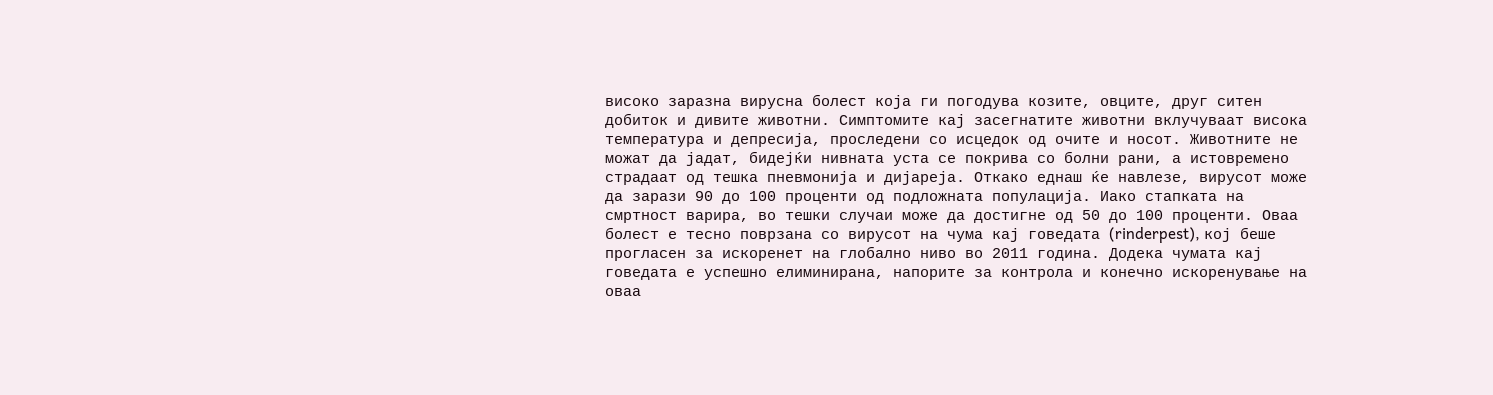високо заразна вирусна болест која ги погодува козите, овците, друг ситен добиток и дивите животни. Симптомите кај засегнатите животни вклучуваат висока температура и депресија, проследени со исцедок од очите и носот. Животните не можат да јадат, бидејќи нивната уста се покрива со болни рани, а истовремено страдаат од тешка пневмонија и дијареја. Откако еднаш ќе навлезе, вирусот може да зарази 90 до 100 проценти од подложната популација. Иако стапката на смртност варира, во тешки случаи може да достигне од 50 до 100 проценти. Оваа болест е тесно поврзана со вирусот на чума кај говедата (rinderpest), кој беше прогласен за искоренет на глобално ниво во 2011 година. Додека чумата кај говедата е успешно елиминирана, напорите за контрола и конечно искоренување на оваа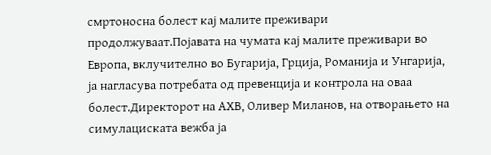смртоносна болест кај малите преживари продолжуваат.Појавата на чумата кај малите преживари во Европа, вклучително во Бугарија, Грција, Романија и Унгарија, ја нагласува потребата од превенција и контрола на оваа болест.Директорот на АХВ, Оливер Миланов, на отворањето на симулациската вежба ја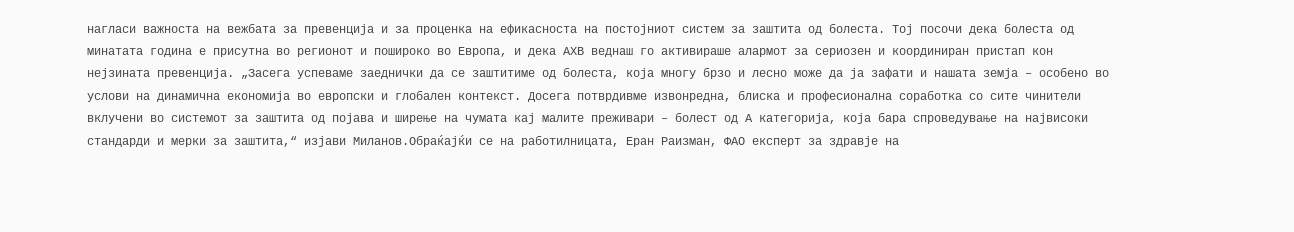нагласи важноста на вежбата за превенција и за проценка на ефикасноста на постојниот систем за заштита од болеста. Тој посочи дека болеста од минатата година е присутна во регионот и пошироко во Европа, и дека АХВ веднаш го активираше алармот за сериозен и координиран пристап кон нејзината превенција. „Засега успеваме заеднички да се заштитиме од болеста, која многу брзо и лесно може да ја зафати и нашата земја – особено во услови на динамична економија во европски и глобален контекст. Досега потврдивме извонредна, блиска и професионална соработка со сите чинители вклучени во системот за заштита од појава и ширење на чумата кај малите преживари – болест од А категорија, која бара спроведување на највисоки стандарди и мерки за заштита,“ изјави Миланов.Обраќајќи се на работилницата, Еран Раизман, ФАО експерт за здравје на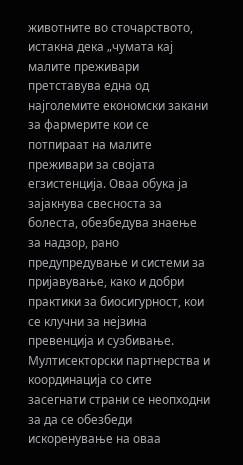животните во сточарството, истакна дека „чумата кај малите преживари претставува една од најголемите економски закани за фармерите кои се потпираат на малите преживари за својата егзистенција. Оваа обука ја зајакнува свесноста за болеста, обезбедува знаење за надзор, рано предупредување и системи за пријавување, како и добри практики за биосигурност, кои се клучни за нејзина превенција и сузбивање. Мултисекторски партнерства и координација со сите засегнати страни се неопходни за да се обезбеди искоренување на оваа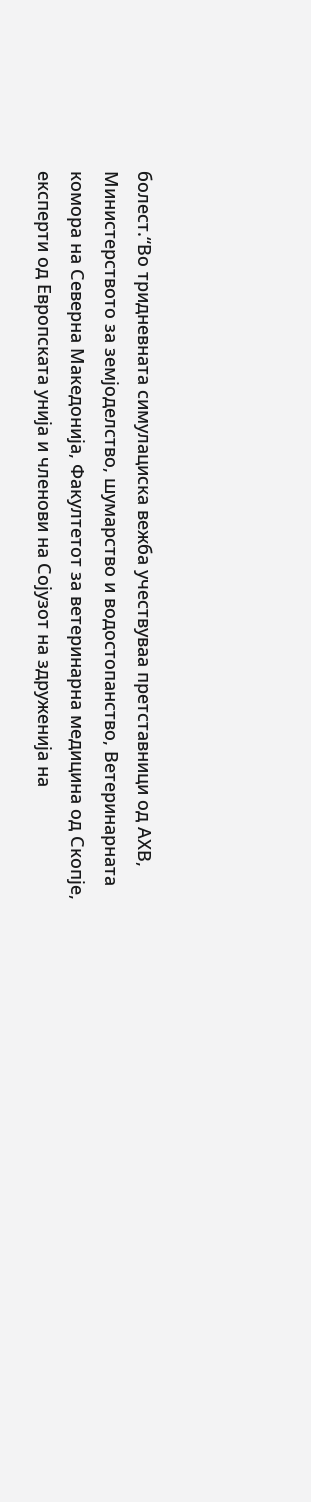болест.“Во тридневната симулациска вежба учествуваа претставници од АХВ, Министерството за земјоделство, шумарство и водостопанство, Ветеринарната комора на Северна Македонија, Факултетот за ветеринарна медицина од Скопје, експерти од Европската унија и членови на Сојузот на здруженија на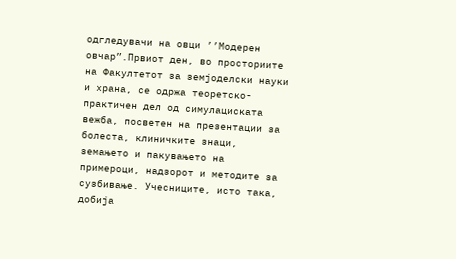одгледувачи на овци ’’Модерен овчар”.Првиот ден, во просториите на Факултетот за земјоделски науки и храна, се одржа теоретско-практичен дел од симулациската вежба, посветен на презентации за болеста, клиничките знаци, земањето и пакувањето на примероци, надзорот и методите за сузбивање. Учесниците, исто така, добија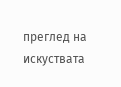преглед на искуствата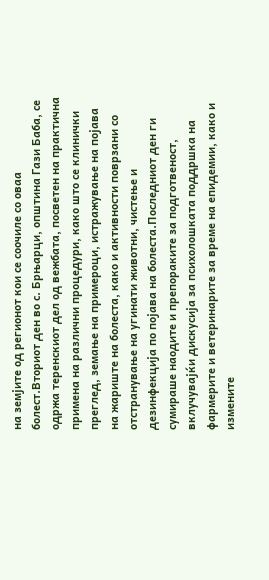на земјите од регионот кои се соочиле со оваа болест.Вториот ден во с. Брњарци, општина Гази Баба, се одржа теренскиот дел од вежбата, посветен на практична примена на различни процедури, како што се клинички преглед, земање на примероци, истражување на појава на жариште на болеста, како и активности поврзани со отстранување на угинати животни, чистење и дезинфекција по појава на болеста.Последниот ден ги сумираше наодите и препораките за подготвеност, вклучувајќи дискусија за психолошката поддршка на фармерите и ветеринарите за време на епидемии, како и измените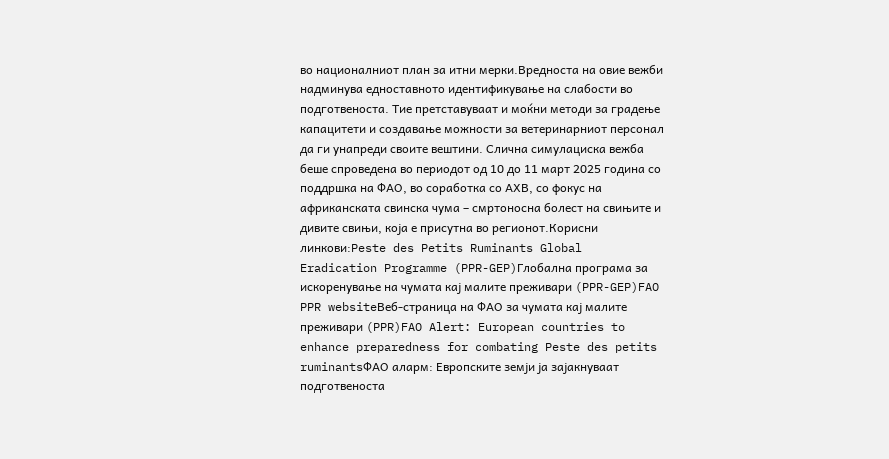во националниот план за итни мерки.Вредноста на овие вежби надминува едноставното идентификување на слабости во подготвеноста. Тие претставуваат и моќни методи за градење капацитети и создавање можности за ветеринарниот персонал да ги унапреди своите вештини. Слична симулациска вежба беше спроведена во периодот од 10 до 11 март 2025 година со поддршка на ФАО, во соработка со АХВ, со фокус на африканската свинска чума – смртоносна болест на свињите и дивите свињи, која е присутна во регионот.Корисни линкови:Peste des Petits Ruminants Global Eradication Programme (PPR-GEP)Глобална програма за искоренување на чумата кај малите преживари (PPR-GEP)FAO PPR websiteВеб-страница на ФАО за чумата кај малите преживари (PPR)FAO Alert: European countries to enhance preparedness for combating Peste des petits ruminantsФАО аларм: Европските земји ја зајакнуваат подготвеноста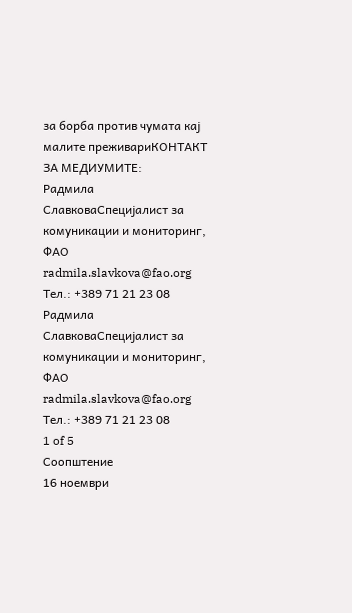за борба против чумата кај малите преживариКОНТАКТ ЗА МЕДИУМИТЕ:
Радмила СлавковаСпецијалист за комуникации и мониторинг, ФАО radmila.slavkova@fao.org Тел.: +389 71 21 23 08
Радмила СлавковаСпецијалист за комуникации и мониторинг, ФАО radmila.slavkova@fao.org Тел.: +389 71 21 23 08
1 of 5
Соопштение
16 ноември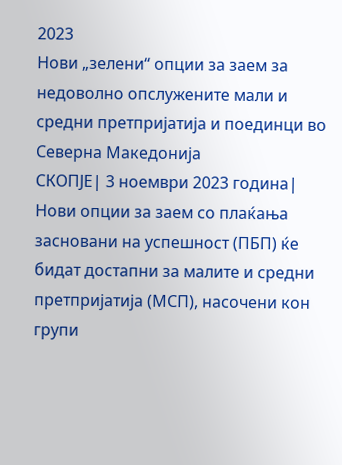2023
Нови „зелени“ опции за заем за недоволно опслужените мали и средни претпријатија и поединци во Северна Македонија
СКОПЈЕ| 3 ноември 2023 година| Нови опции за заем со плаќања засновани на успешност (ПБП) ќе бидат достапни за малите и средни претпријатија (МСП), насочени кон групи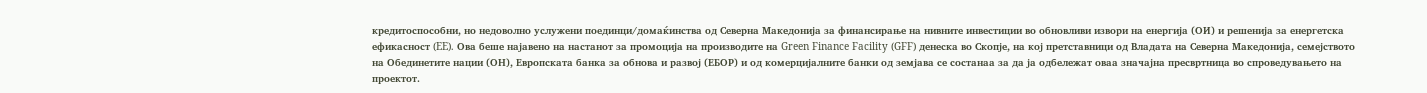кредитоспособни, но недоволно услужени поединци/домаќинства од Северна Македонија за финансирање на нивните инвестиции во обновливи извори на енергија (ОИ) и решенија за енергетска ефикасност (EE). Ова беше најавено на настанот за промоција на производите на Green Finance Facility (GFF) денеска во Скопје, на кој претставници од Владата на Северна Македонија, семејството на Обединетите нации (ОН), Европската банка за обнова и развој (ЕБОР) и од комерцијалните банки од земјава се состанаа за да ја одбележат оваа значајна пресвртница во спроведувањето на проектот.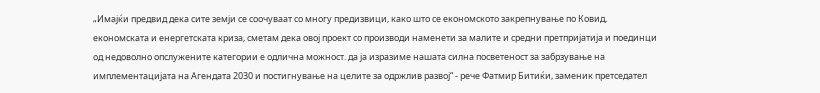„Имајќи предвид дека сите земји се соочуваат со многу предизвици, како што се економското закрепнување по Ковид, економската и енергетската криза, сметам дека овој проект со производи наменети за малите и средни претпријатија и поединци од недоволно опслужените категории е одлична можност. да ја изразиме нашата силна посветеност за забрзување на имплементацијата на Агендата 2030 и постигнување на целите за одржлив развој“ - рече Фатмир Битиќи, заменик претседател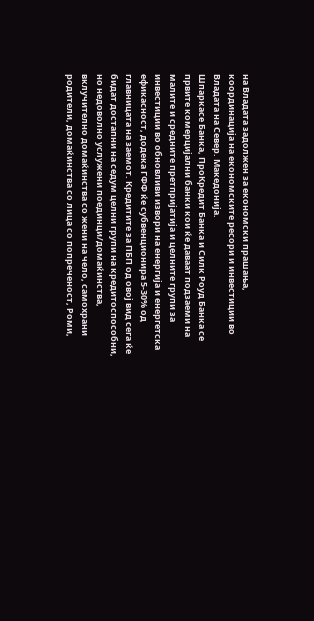на Владата задолжен за економски прашања, координација на економските ресори и инвестиции во Владата на Север. Македонија.
Шпаркасе Банка, ПроКредит Банка и Силк Роуд Банка се првите комерцијални банки кои ќе даваат подзаеми на малите и средните претпријатија и целните групи за инвестиции во обновливи извори на енергија и енергетска ефикасност, додека ГФФ ќе субвенционира 5-30% од главницата на заемот. Кредитите за ПБП од овој вид сега ќе бидат достапни на седум целни групи на кредитоспособни, но недоволно услужени поединци/домаќинства, вклучително домаќинства со жени на чело, самохрани родители, домаќинства со лица со попреченост, Роми,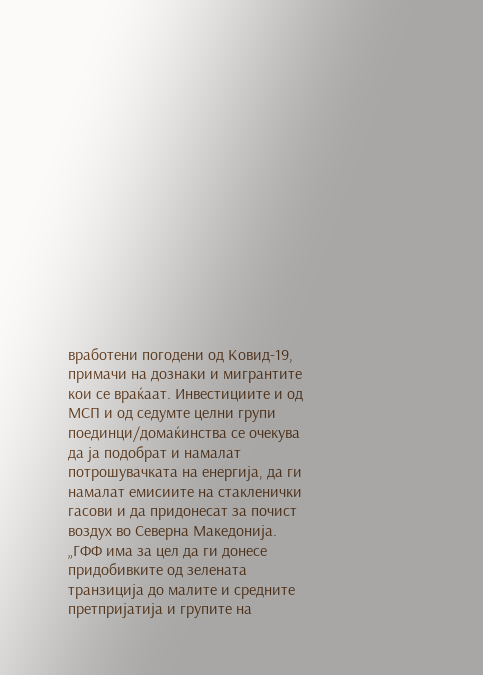вработени погодени од Ковид-19, примачи на дознаки и мигрантите кои се враќаат. Инвестициите и од МСП и од седумте целни групи поединци/домаќинства се очекува да ја подобрат и намалат потрошувачката на енергија, да ги намалат емисиите на стакленички гасови и да придонесат за почист воздух во Северна Македонија. „ГФФ има за цел да ги донесе придобивките од зелената транзиција до малите и средните претпријатија и групите на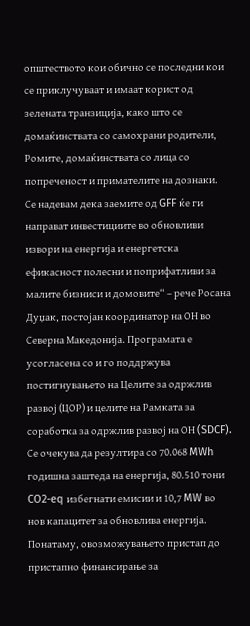општеството кои обично се последни кои се приклучуваат и имаат корист од зелената транзиција, како што се домаќинствата со самохрани родители, Ромите, домаќинствата со лица со попреченост и примателите на дознаки. Се надевам дека заемите од GFF ќе ги направат инвестициите во обновливи извори на енергија и енергетска ефикасност полесни и поприфатливи за малите бизниси и домовите“ – рече Росана Дуџак, постојан координатор на ОН во Северна Македонија. Програмата е усогласена со и го поддржува постигнувањето на Целите за одржлив развој (ЦОР) и целите на Рамката за соработка за одржлив развој на ОН (SDCF). Се очекува да резултира со 70.068 MWh годишна заштеда на енергија, 80.510 тони CO2-eq избегнати емисии и 10,7 MW во нов капацитет за обновлива енергија. Понатаму, овозможувањето пристап до пристапно финансирање за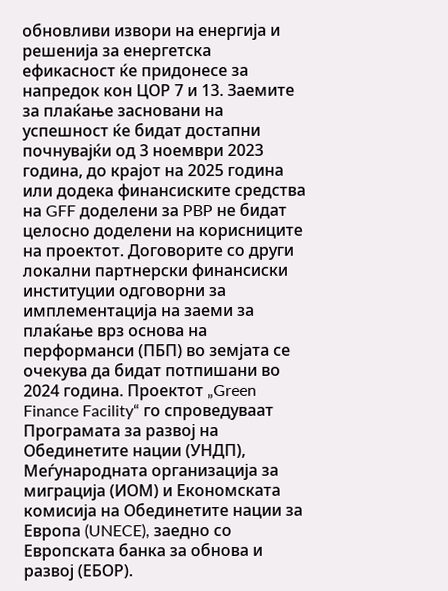обновливи извори на енергија и решенија за енергетска ефикасност ќе придонесе за напредок кон ЦОР 7 и 13. Заемите за плаќање засновани на успешност ќе бидат достапни почнувајќи од 3 ноември 2023 година, до крајот на 2025 година или додека финансиските средства на GFF доделени за PBP не бидат целосно доделени на корисниците на проектот. Договорите со други локални партнерски финансиски институции одговорни за имплементација на заеми за плаќање врз основа на перформанси (ПБП) во земјата се очекува да бидат потпишани во 2024 година. Проектот „Green Finance Facility“ го спроведуваат Програмата за развој на Обединетите нации (УНДП), Меѓународната организација за миграција (ИОМ) и Економската комисија на Обединетите нации за Европа (UNECE), заедно со Европската банка за обнова и развој (ЕБОР).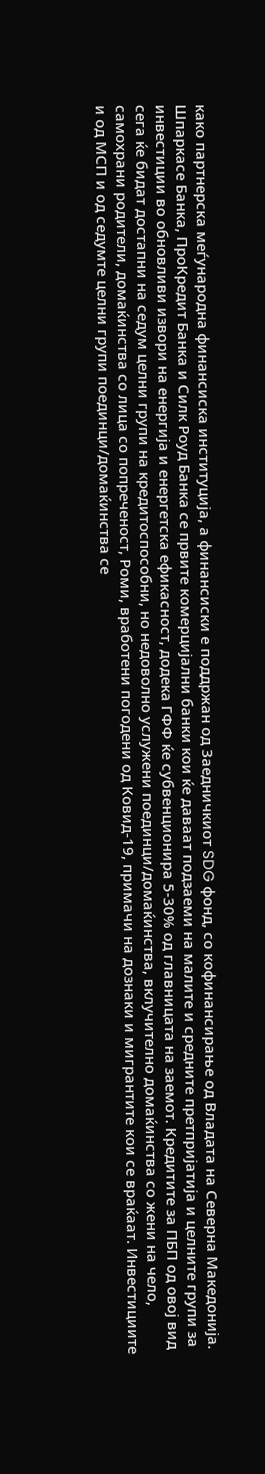како партнерска меѓународна финансиска институција, а финансиски е поддржан од Заедничкиот SDG фонд, со кофинансирање од Владата на Северна Македонија.
Шпаркасе Банка, ПроКредит Банка и Силк Роуд Банка се првите комерцијални банки кои ќе даваат подзаеми на малите и средните претпријатија и целните групи за инвестиции во обновливи извори на енергија и енергетска ефикасност, додека ГФФ ќе субвенционира 5-30% од главницата на заемот. Кредитите за ПБП од овој вид сега ќе бидат достапни на седум целни групи на кредитоспособни, но недоволно услужени поединци/домаќинства, вклучително домаќинства со жени на чело, самохрани родители, домаќинства со лица со попреченост, Роми, вработени погодени од Ковид-19, примачи на дознаки и мигрантите кои се враќаат. Инвестициите и од МСП и од седумте целни групи поединци/домаќинства се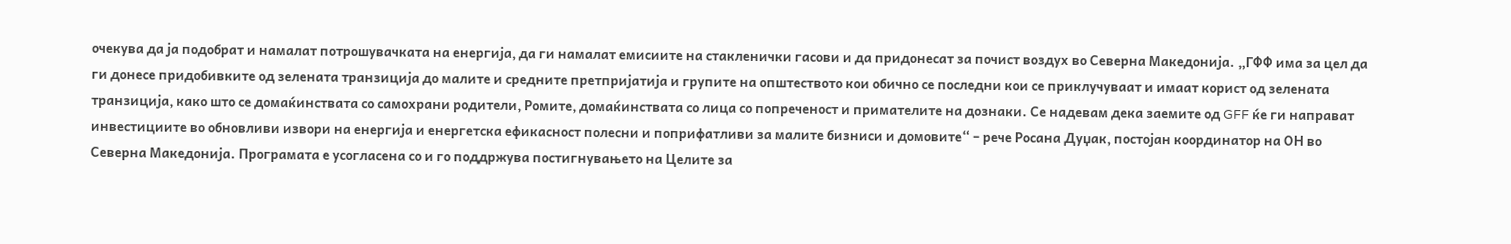очекува да ја подобрат и намалат потрошувачката на енергија, да ги намалат емисиите на стакленички гасови и да придонесат за почист воздух во Северна Македонија. „ГФФ има за цел да ги донесе придобивките од зелената транзиција до малите и средните претпријатија и групите на општеството кои обично се последни кои се приклучуваат и имаат корист од зелената транзиција, како што се домаќинствата со самохрани родители, Ромите, домаќинствата со лица со попреченост и примателите на дознаки. Се надевам дека заемите од GFF ќе ги направат инвестициите во обновливи извори на енергија и енергетска ефикасност полесни и поприфатливи за малите бизниси и домовите“ – рече Росана Дуџак, постојан координатор на ОН во Северна Македонија. Програмата е усогласена со и го поддржува постигнувањето на Целите за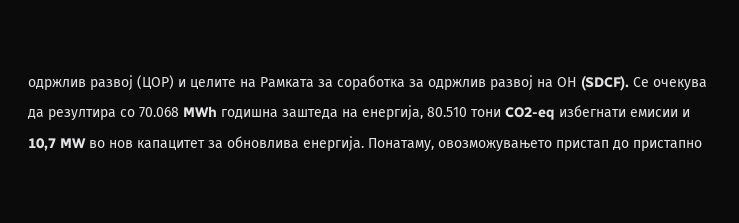одржлив развој (ЦОР) и целите на Рамката за соработка за одржлив развој на ОН (SDCF). Се очекува да резултира со 70.068 MWh годишна заштеда на енергија, 80.510 тони CO2-eq избегнати емисии и 10,7 MW во нов капацитет за обновлива енергија. Понатаму, овозможувањето пристап до пристапно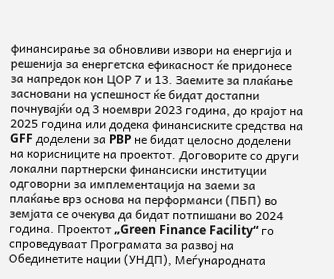финансирање за обновливи извори на енергија и решенија за енергетска ефикасност ќе придонесе за напредок кон ЦОР 7 и 13. Заемите за плаќање засновани на успешност ќе бидат достапни почнувајќи од 3 ноември 2023 година, до крајот на 2025 година или додека финансиските средства на GFF доделени за PBP не бидат целосно доделени на корисниците на проектот. Договорите со други локални партнерски финансиски институции одговорни за имплементација на заеми за плаќање врз основа на перформанси (ПБП) во земјата се очекува да бидат потпишани во 2024 година. Проектот „Green Finance Facility“ го спроведуваат Програмата за развој на Обединетите нации (УНДП), Меѓународната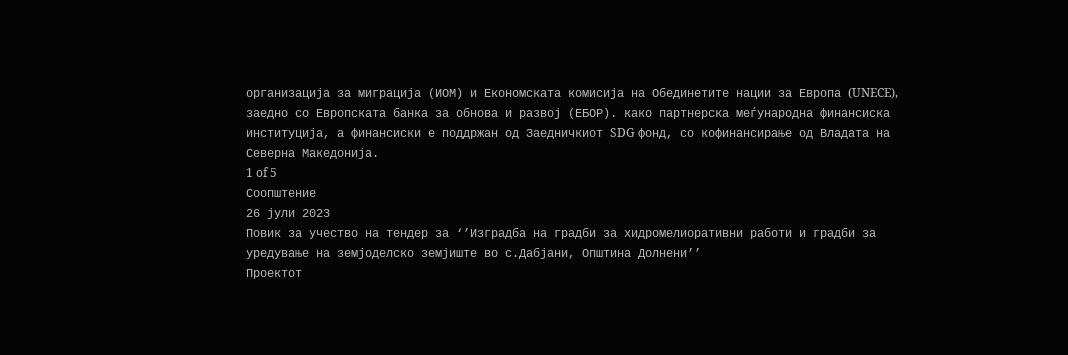организација за миграција (ИОМ) и Економската комисија на Обединетите нации за Европа (UNECE), заедно со Европската банка за обнова и развој (ЕБОР). како партнерска меѓународна финансиска институција, а финансиски е поддржан од Заедничкиот SDG фонд, со кофинансирање од Владата на Северна Македонија.
1 of 5
Соопштение
26 јули 2023
Повик за учество на тендер за ‘’Изградба на градби за хидромелиоративни работи и градби за уредување на земјоделско земјиште во с.Дабјани, Општина Долнени’’
Проектот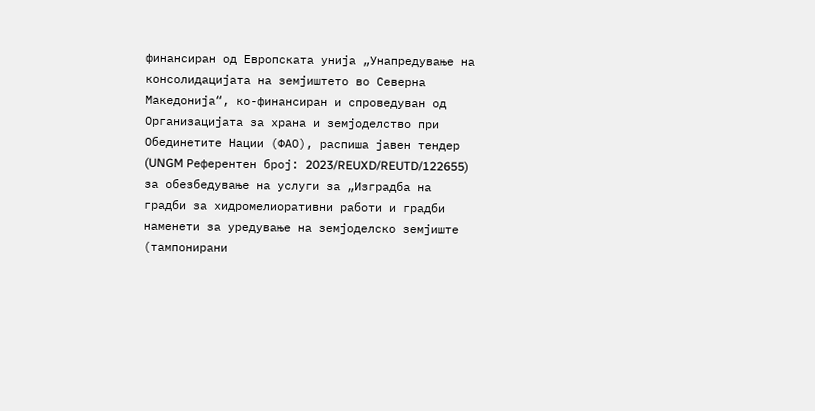финансиран од Европската унија „Унапредување на консолидацијата на земјиштето во Северна Македонија“, ко-финансиран и спроведуван од Организацијата за храна и земјоделство при Обединетите Нации (ФАО), распиша јавен тендер (UNGM Референтен број: 2023/REUXD/REUTD/122655) за обезбедување на услуги за „Изградба на градби за хидромелиоративни работи и градби наменети за уредување на земјоделско земјиште (тампонирани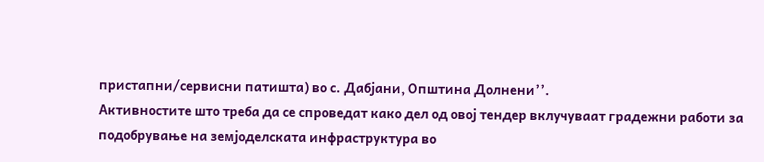пристапни/сервисни патишта) во с. Дабјани, Општина Долнени’’.
Активностите што треба да се спроведат како дел од овој тендер вклучуваат градежни работи за подобрување на земјоделската инфраструктура во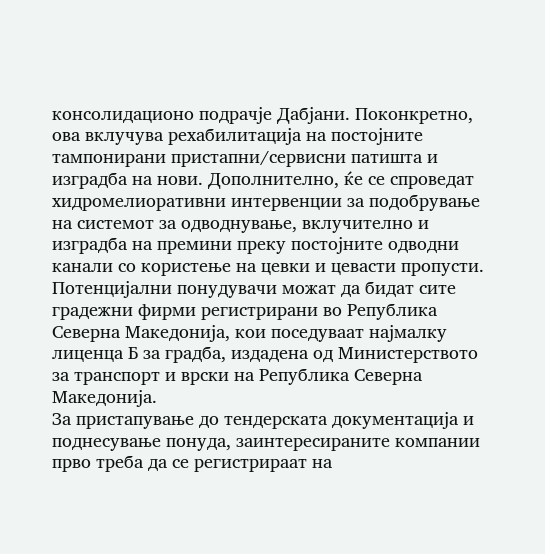консолидационо подрачје Дабјани. Поконкретно, ова вклучува рехабилитација на постојните тампонирани пристапни/сервисни патишта и изградба на нови. Дополнително, ќе се спроведат хидромелиоративни интервенции за подобрување на системот за одводнување, вклучително и изградба на премини преку постојните одводни канали со користење на цевки и цевасти пропусти.
Потенцијални понудувачи можат да бидат сите градежни фирми регистрирани во Република Северна Македонија, кои поседуваат најмалку лиценца Б за градба, издадена од Министерството за транспорт и врски на Република Северна Македонија.
За пристапување до тендерската документација и поднесување понуда, заинтересираните компании прво треба да се регистрираат на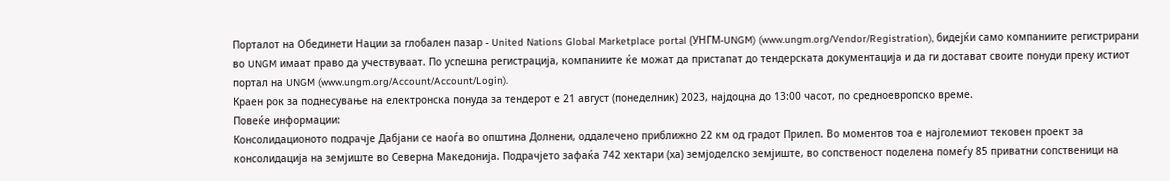Порталот на Обединети Нации за глобален пазар - United Nations Global Marketplace portal (УНГМ-UNGM) (www.ungm.org/Vendor/Registration), бидејќи само компаниите регистрирани во UNGM имаат право да учествуваат. По успешна регистрација, компаниите ќе можат да пристапат до тендерската документација и да ги достават своите понуди преку истиот портал на UNGM (www.ungm.org/Account/Account/Login).
Краен рок за поднесување на електронска понуда за тендерот е 21 август (понеделник) 2023, најдоцна до 13:00 часот, по средноевропско време.
Повеќе информации:
Консолидационото подрачје Дабјани се наоѓа во општина Долнени, оддалечено приближно 22 км од градот Прилеп. Во моментов тоа е најголемиот тековен проект за консолидација на земјиште во Северна Македонија. Подрачјето зафаќа 742 хектари (ха) земјоделско земјиште, во сопственост поделена помеѓу 85 приватни сопственици на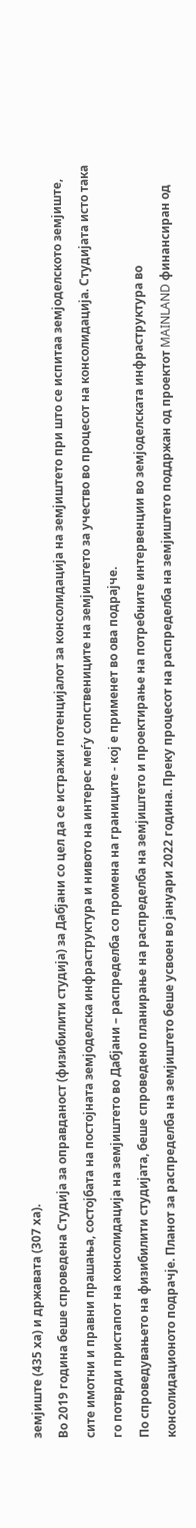земјиште (435 ха) и државата (307 ха).
Во 2019 година беше спроведена Студија за оправданост (физибилити студија) за Дабјани со цел да се истражи потенцијалот за консолидација на земјиштето при што се испитаа земјоделското земјиште, сите имотни и правни прашања, состојбата на постојната земјоделска инфраструктура и нивото на интерес меѓу сопствениците на земјиштето за учество во процесот на консолидација. Студијата исто така го потврди пристапот на консолидација на земјиштето во Дабјани – распределба со промена на границите - кој е применет во ова подрајче.
По спроведувањето на физибилити студијата, беше спроведено планирање на распределба на земјиштето и проектирање на потребните интервенции во земјоделската инфраструктура во консолидационото подрачје. Планот за распределба на земјиштето беше усвоен во јануари 2022 година. Преку процесот на распределба на земјиштето поддржан од проектот MAINLAND финансиран од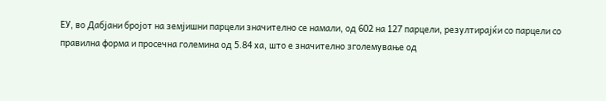ЕУ, во Дабјани бројот на земјишни парцели значително се намали, од 602 на 127 парцели, резултирајќи со парцели со правилна форма и просечна големина од 5.84 ха, што е значително зголемување од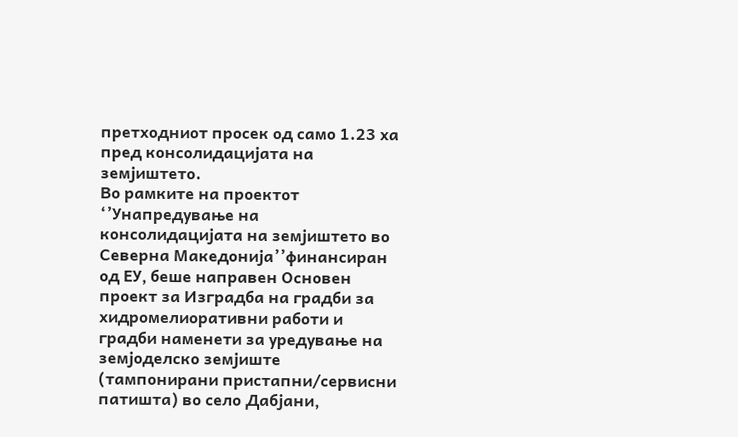претходниот просек од само 1.23 ха пред консолидацијата на земјиштето.
Во рамките на проектот ‘’Унапредување на консолидацијата на земјиштето во Северна Македонија’’финансиран од ЕУ, беше направен Основен проект за Изградба на градби за хидромелиоративни работи и градби наменети за уредување на земјоделско земјиште (тампонирани пристапни/сервисни патишта) во село Дабјани,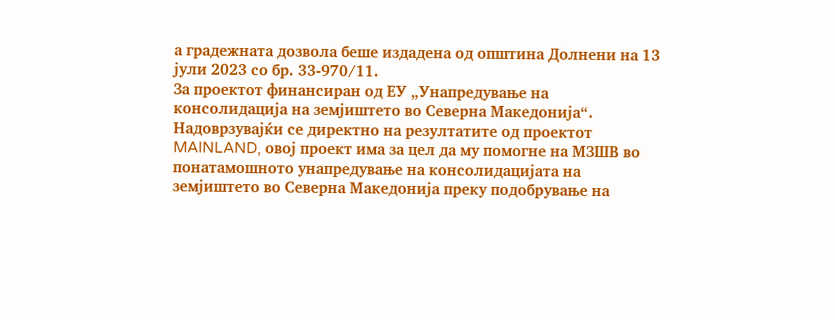а градежната дозвола беше издадена од општина Долнени на 13 јули 2023 со бр. 33-970/11.
За проектот финансиран од ЕУ „Унапредување на консолидација на земјиштето во Северна Македонија“.
Надоврзувајќи се директно на резултатите од проектот MAINLAND, овој проект има за цел да му помогне на МЗШВ во понатамошното унапредување на консолидацијата на земјиштето во Северна Македонија преку подобрување на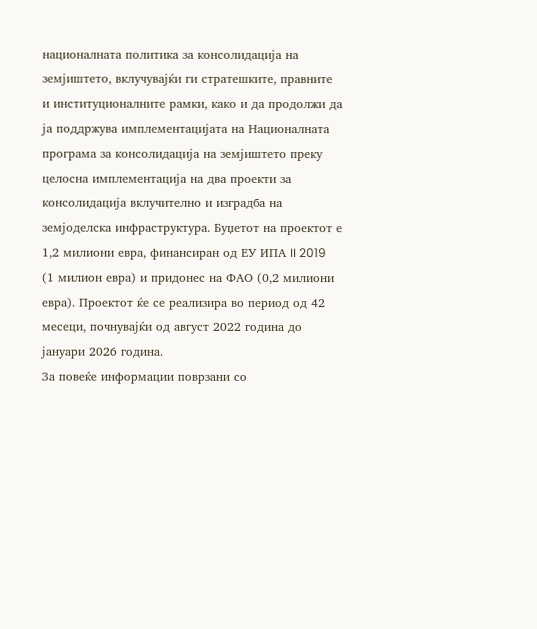националната политика за консолидација на земјиштето, вклучувајќи ги стратешките, правните и институционалните рамки, како и да продолжи да ја поддржува имплементацијата на Националната програма за консолидација на земјиштето преку целосна имплементација на два проекти за консолидација вклучително и изградба на земјоделска инфраструктура. Буџетот на проектот е 1,2 милиони евра, финансиран од ЕУ ИПА II 2019 (1 милион евра) и придонес на ФАО (0,2 милиони евра). Проектот ќе се реализира во период од 42 месеци, почнувајќи од август 2022 година до јануари 2026 година.
За повеќе информации поврзани со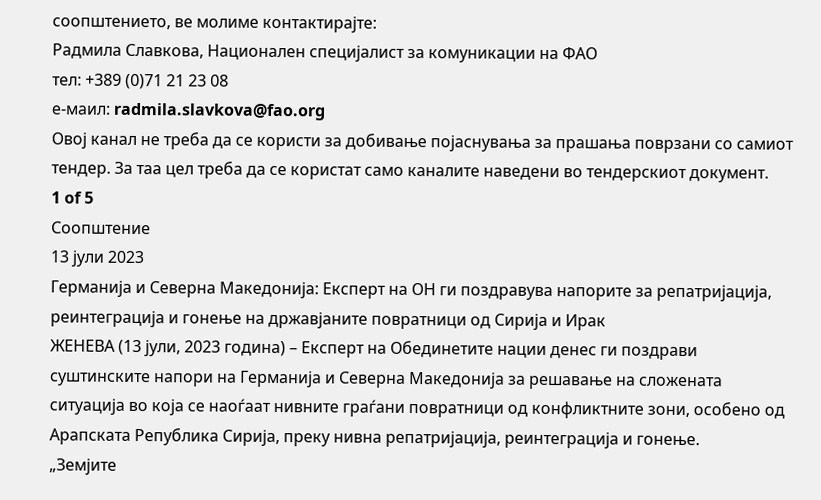соопштението, ве молиме контактирајте:
Радмила Славкова, Национален специјалист за комуникации на ФАО
тел: +389 (0)71 21 23 08
е-маил: radmila.slavkova@fao.org
Овој канал не треба да се користи за добивање појаснувања за прашања поврзани со самиот тендер. За таа цел треба да се користат само каналите наведени во тендерскиот документ.
1 of 5
Соопштение
13 јули 2023
Германија и Северна Македонија: Експерт на ОН ги поздравува напорите за репатријација, реинтеграција и гонење на државјаните повратници од Сирија и Ирак
ЖЕНЕВА (13 јули, 2023 година) – Експерт на Обединетите нации денес ги поздрави суштинските напори на Германија и Северна Македонија за решавање на сложената ситуација во која се наоѓаат нивните граѓани повратници од конфликтните зони, особено од Арапската Република Сирија, преку нивна репатријација, реинтеграција и гонење.
„Земјите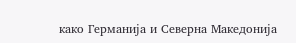како Германија и Северна Македонија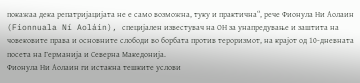покажаа дека репатријацијата не е само возможна, туку и практична“, рече Фионула Ни Аолаин (Fionnuala Ní Aoláin), специјален известувач на ОН за унапредување и заштита на човековите права и основните слободи во борбата против тероризмот, на крајот од 10-дневната посета на Германија и Северна Македонија.
Фионула Ни Аолаин ги истакна тешките услови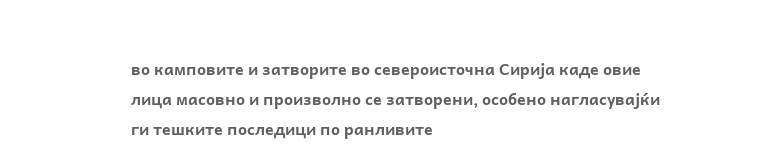во камповите и затворите во североисточна Сирија каде овие лица масовно и произволно се затворени, особено нагласувајќи ги тешките последици по ранливите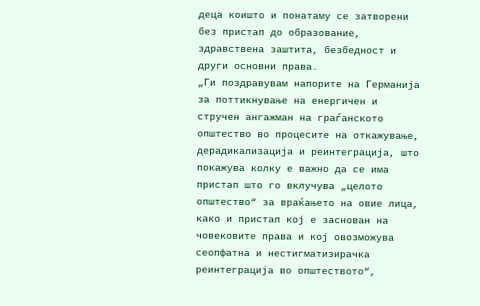деца коишто и понатаму се затворени без пристап до образование, здравствена заштита, безбедност и други основни права.
„Ги поздравувам напорите на Германија за поттикнување на енергичен и стручен ангажман на граѓанското општество во процесите на откажување, дерадикализација и реинтеграција, што покажува колку е важно да се има пристап што го вклучува „целото општество“ за враќањето на овие лица, како и пристап кој е заснован на човековите права и кој овозможува сеопфатна и нестигматизирачка реинтеграција во општеството“,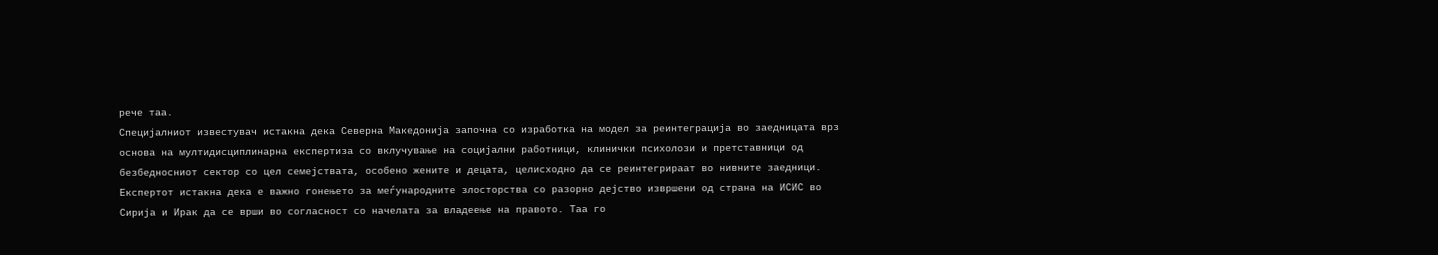рече таа.
Специјалниот известувач истакна дека Северна Македонија започна со изработка на модел за реинтеграција во заедницата врз основа на мултидисциплинарна експертиза со вклучување на социјални работници, клинички психолози и претставници од безбедносниот сектор со цел семејствата, особено жените и децата, целисходно да се реинтегрираат во нивните заедници.
Експертот истакна дека е важно гонењето за меѓународните злосторства со разорно дејство извршени од страна на ИСИС во Сирија и Ирак да се врши во согласност со начелата за владеење на правото. Таа го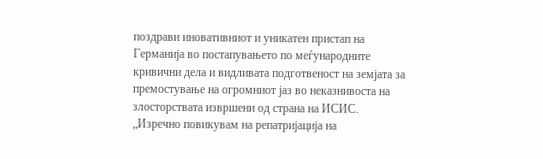поздрави иновативниот и уникатен пристап на Германија во постапувањето по меѓународните кривични дела и видливата подготвеност на земјата за премостување на огромниот јаз во неказнивоста на злосторствата извршени од страна на ИСИС.
„Изречно повикувам на репатријација на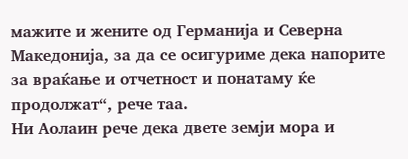мажите и жените од Германија и Северна Македонија, за да се осигуриме дека напорите за враќање и отчетност и понатаму ќе продолжат“, рече таа.
Ни Аолаин рече дека двете земји мора и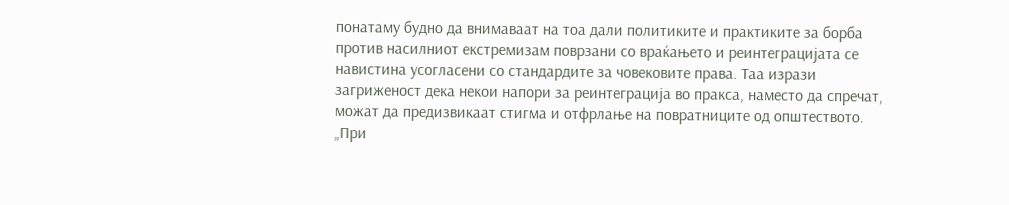понатаму будно да внимаваат на тоа дали политиките и практиките за борба против насилниот екстремизам поврзани со враќањето и реинтеграцијата се навистина усогласени со стандардите за човековите права. Таа изрази загриженост дека некои напори за реинтеграција во пракса, наместо да спречат, можат да предизвикаат стигма и отфрлање на повратниците од општеството.
„При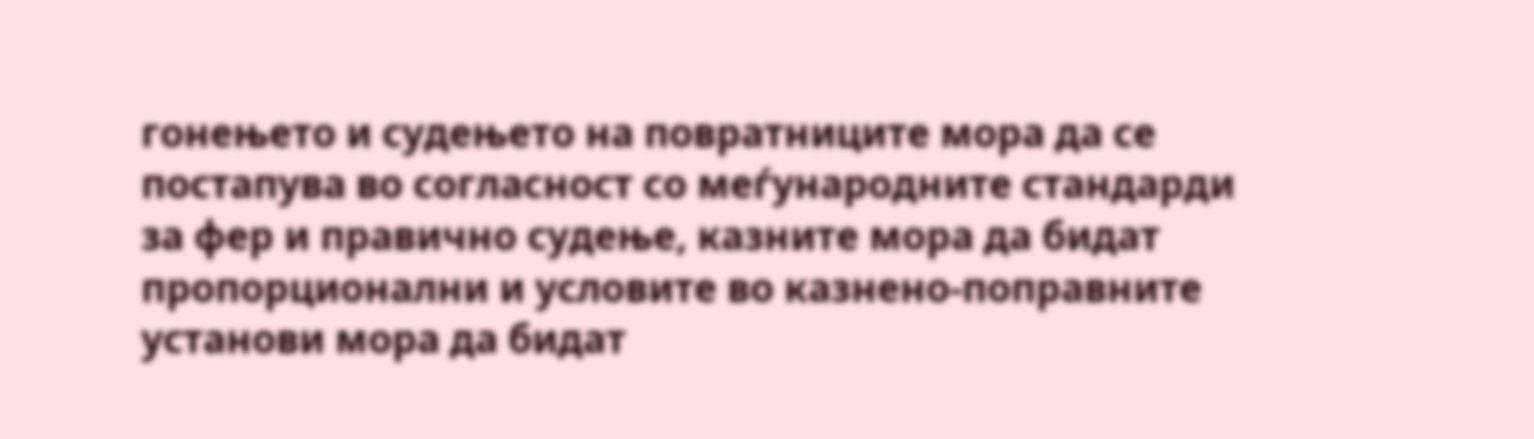гонењето и судењето на повратниците мора да се постапува во согласност со меѓународните стандарди за фер и правично судење, казните мора да бидат пропорционални и условите во казнено-поправните установи мора да бидат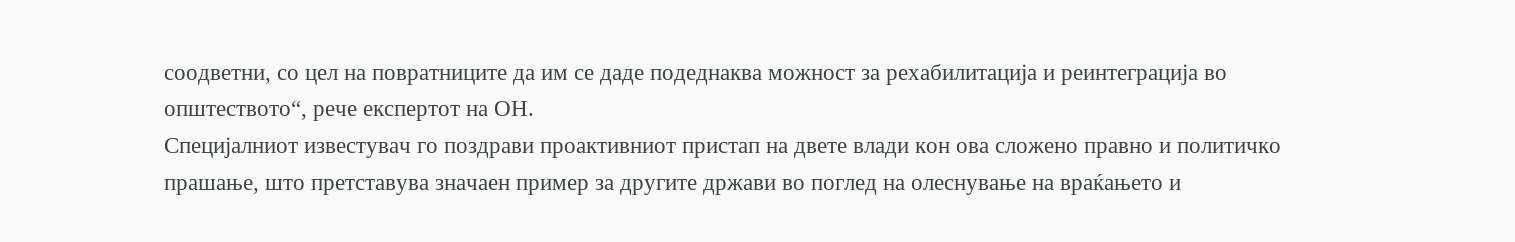соодветни, со цел на повратниците да им се даде подеднаква можност за рехабилитација и реинтеграција во општеството“, рече експертот на ОН.
Специјалниот известувач го поздрави проактивниот пристап на двете влади кон ова сложено правно и политичко прашање, што претставува значаен пример за другите држави во поглед на олеснување на враќањето и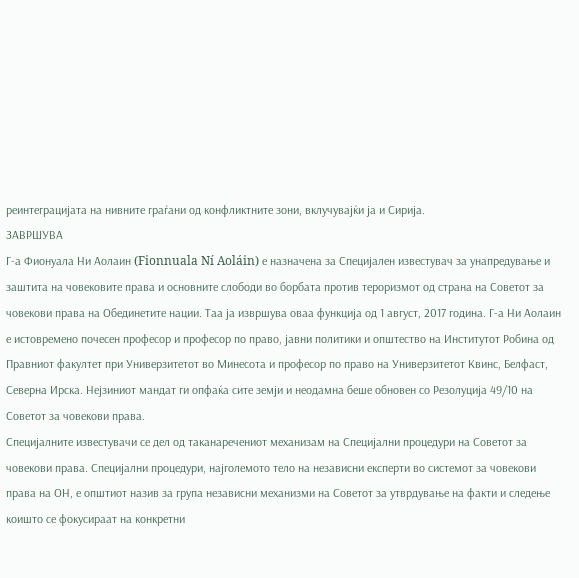реинтеграцијата на нивните граѓани од конфликтните зони, вклучувајќи ја и Сирија.
ЗАВРШУВА
Г-а Фионуала Ни Аолаин (Fionnuala Ní Aoláin) е назначена за Специјален известувач за унапредување и заштита на човековите права и основните слободи во борбата против тероризмот од страна на Советот за човекови права на Обединетите нации. Таа ја извршува оваа функција од 1 август, 2017 година. Г-а Ни Аолаин е истовремено почесен професор и професор по право, јавни политики и општество на Институтот Робина од Правниот факултет при Универзитетот во Минесота и професор по право на Универзитетот Квинс, Белфаст, Северна Ирска. Нејзиниот мандат ги опфаќа сите земји и неодамна беше обновен со Резолуција 49/10 на Советот за човекови права.
Специјалните известувачи се дел од таканаречениот механизам на Специјални процедури на Советот за човекови права. Специјални процедури, најголемото тело на независни експерти во системот за човекови права на ОН, е општиот назив за група независни механизми на Советот за утврдување на факти и следење коишто се фокусираат на конкретни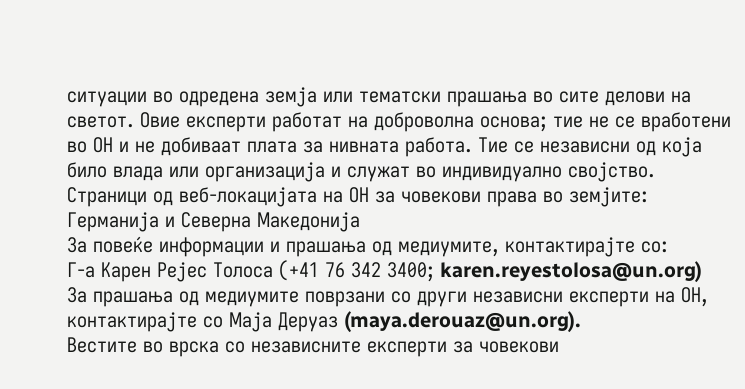ситуации во одредена земја или тематски прашања во сите делови на светот. Овие експерти работат на доброволна основа; тие не се вработени во ОН и не добиваат плата за нивната работа. Тие се независни од која било влада или организација и служат во индивидуално својство.
Страници од веб-локацијата на ОН за човекови права во земјите: Германија и Северна Македонија
За повеќе информации и прашања од медиумите, контактирајте со:
Г-а Карен Рејес Толоса (+41 76 342 3400; karen.reyestolosa@un.org)
За прашања од медиумите поврзани со други независни експерти на ОН, контактирајте со Маја Деруаз (maya.derouaz@un.org).
Вестите во врска со независните експерти за човекови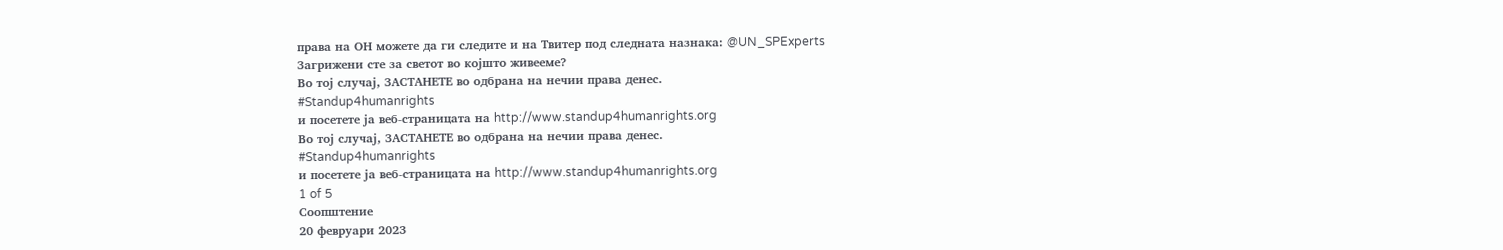права на ОН можете да ги следите и на Твитер под следната назнака: @UN_SPExperts
Загрижени сте за светот во којшто живееме?
Во тој случај, ЗАСТАНЕТЕ во одбрана на нечии права денес.
#Standup4humanrights
и посетете ја веб-страницата на http://www.standup4humanrights.org
Во тој случај, ЗАСТАНЕТЕ во одбрана на нечии права денес.
#Standup4humanrights
и посетете ја веб-страницата на http://www.standup4humanrights.org
1 of 5
Соопштение
20 февруари 2023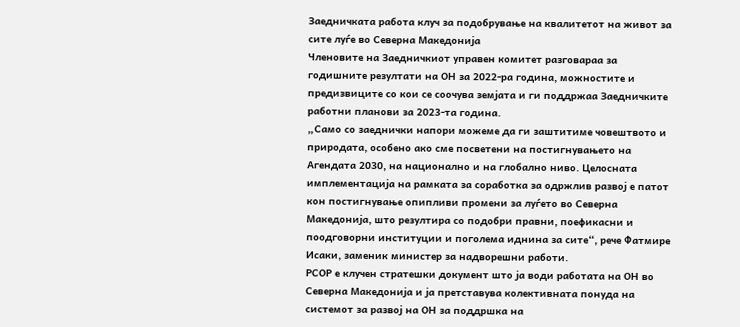Заедничката работа клуч за подобрување на квалитетот на живот за сите луѓе во Северна Македонија
Членовите на Заедничкиот управен комитет разговараа за годишните резултати на ОН за 2022-ра година, можностите и предизвиците со кои се соочува земјата и ги поддржаа Заедничките работни планови за 2023-та година.
„Само со заеднички напори можеме да ги заштитиме човештвото и природата, особено ако сме посветени на постигнувањето на Агендата 2030, на национално и на глобално ниво. Целосната имплементација на рамката за соработка за одржлив развој е патот кон постигнување опипливи промени за луѓето во Северна Македонија, што резултира со подобри правни, поефикасни и поодговорни институции и поголема иднина за сите“, рече Фатмире Исаки, заменик министер за надворешни работи.
РСОР е клучен стратешки документ што ја води работата на ОН во Северна Македонија и ја претставува колективната понуда на системот за развој на ОН за поддршка на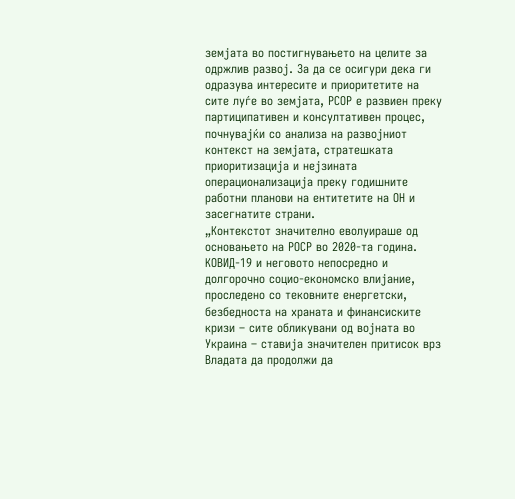земјата во постигнувањето на целите за одржлив развој. За да се осигури дека ги одразува интересите и приоритетите на сите луѓе во земјата, РСОР е развиен преку партиципативен и консултативен процес, почнувајќи со анализа на развојниот контекст на земјата, стратешката приоритизација и нејзината операционализација преку годишните работни планови на ентитетите на ОН и засегнатите страни.
„Контекстот значително еволуираше од основањето на РОСР во 2020-та година. КОВИД-19 и неговото непосредно и долгорочно социо-економско влијание, проследено со тековните енергетски, безбедноста на храната и финансиските кризи – сите обликувани од војната во Украина – ставија значителен притисок врз Владата да продолжи да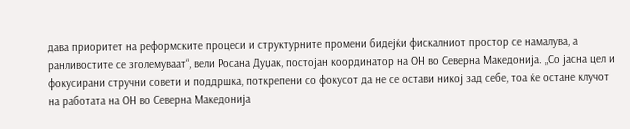дава приоритет на реформските процеси и структурните промени бидејќи фискалниот простор се намалува, а ранливостите се зголемуваат“, вели Росана Дуџак, постојан координатор на ОН во Северна Македонија. „Со јасна цел и фокусирани стручни совети и поддршка, поткрепени со фокусот да не се остави никој зад себе, тоа ќе остане клучот на работата на ОН во Северна Македонија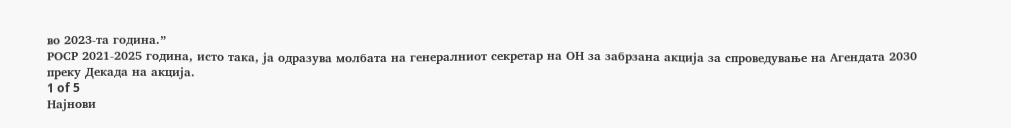во 2023-та година.”
РОСР 2021-2025 година, исто така, ја одразува молбата на генералниот секретар на ОН за забрзана акција за спроведување на Агендата 2030 преку Декада на акција.
1 of 5
Најнови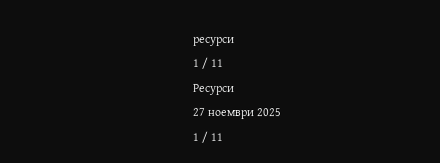ресурси
1 / 11
Ресурси
27 ноември 2025
1 / 11